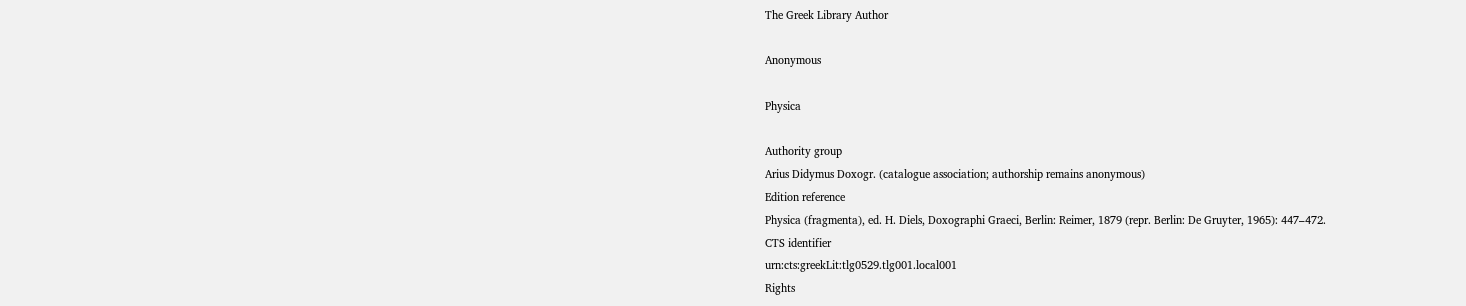The Greek Library Author

Anonymous

Physica

Authority group
Arius Didymus Doxogr. (catalogue association; authorship remains anonymous)
Edition reference
Physica (fragmenta), ed. H. Diels, Doxographi Graeci, Berlin: Reimer, 1879 (repr. Berlin: De Gruyter, 1965): 447–472.
CTS identifier
urn:cts:greekLit:tlg0529.tlg001.local001
Rights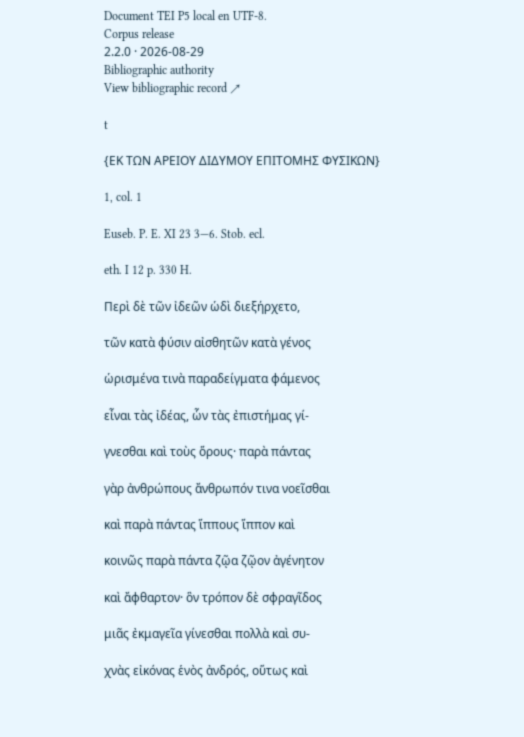Document TEI P5 local en UTF-8.
Corpus release
2.2.0 · 2026-08-29
Bibliographic authority
View bibliographic record ↗

t

{ΕΚ ΤΩΝ ΑΡΕΙΟΥ ΔΙΔΥΜΟΥ ΕΠΙΤΟΜΗΣ ΦΥΣΙΚΩΝ}

1, col. 1

Euseb. P. E. XI 23 3—6. Stob. ecl.

eth. I 12 p. 330 H.

Περὶ δὲ τῶν ἰδεῶν ὡδὶ διεξήρχετο,

τῶν κατὰ φύσιν αἰσθητῶν κατὰ γένος

ὡρισμένα τινὰ παραδείγματα φάμενος

εἶναι τὰς ἰδέας, ὧν τὰς ἐπιστήμας γί-

γνεσθαι καὶ τοὺς ὅρους· παρὰ πάντας

γὰρ ἀνθρώπους ἄνθρωπόν τινα νοεῖσθαι

καὶ παρὰ πάντας ἵππους ἵππον καὶ

κοινῶς παρὰ πάντα ζῷα ζῷον ἀγένητον

καὶ ἄφθαρτον· ὃν τρόπον δὲ σφραγῖδος

μιᾶς ἐκμαγεῖα γίνεσθαι πολλὰ καὶ συ-

χνὰς εἰκόνας ἑνὸς ἀνδρός, οὕτως καὶ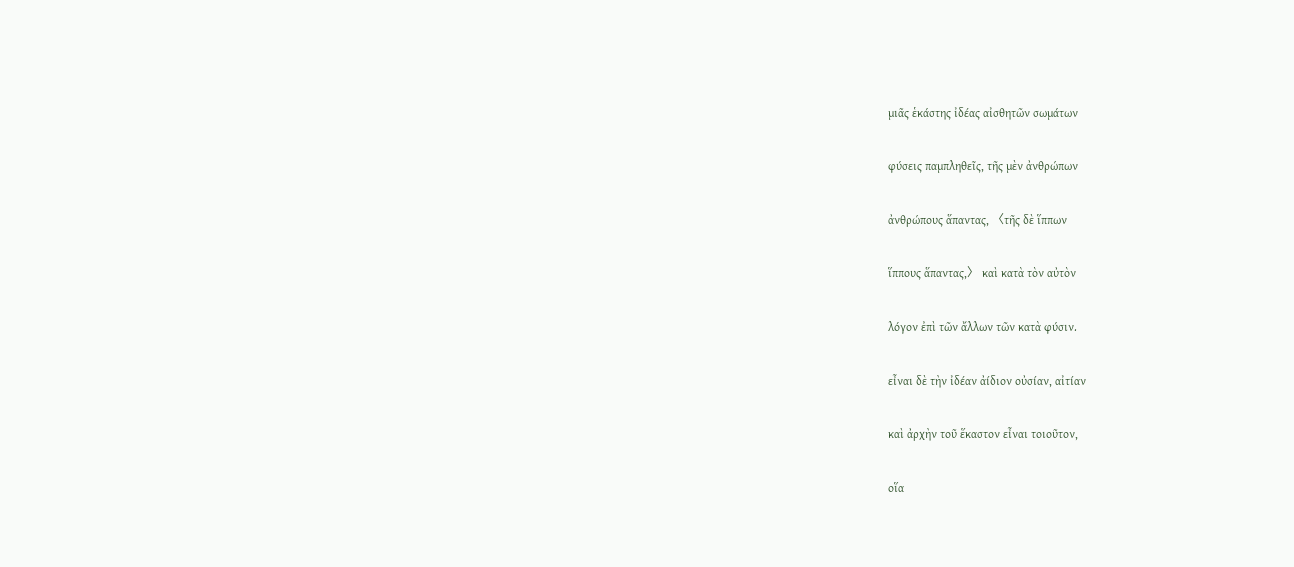μιᾶς ἑκάστης ἰδέας αἰσθητῶν σωμάτων

φύσεις παμπληθεῖς, τῆς μὲν ἀνθρώπων

ἀνθρώπους ἅπαντας, 〈τῆς δὲ ἵππων

ἵππους ἅπαντας,〉 καὶ κατὰ τὸν αὐτὸν

λόγον ἐπὶ τῶν ἄλλων τῶν κατὰ φύσιν.

εἶναι δὲ τὴν ἰδέαν ἀίδιον οὐσίαν, αἰτίαν

καὶ ἀρχὴν τοῦ ἕκαστον εἶναι τοιοῦτον,

οἵα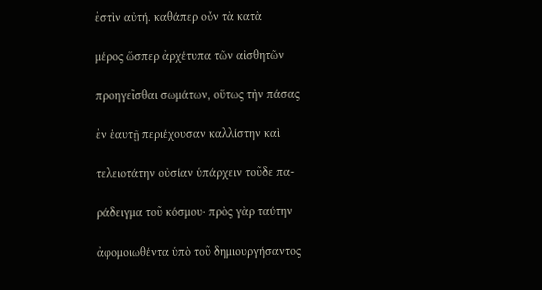ἐστὶν αὐτή. καθάπερ οὖν τὰ κατὰ

μέρος ὥσπερ ἀρχέτυπα τῶν αἰσθητῶν

προηγεῖσθαι σωμάτων, οὕτως τὴν πάσας

ἐν ἑαυτῇ περιέχουσαν καλλίστην καὶ

τελειοτάτην οὐσίαν ὑπάρχειν τοῦδε πα-

ράδειγμα τοῦ κόσμου· πρὸς γὰρ ταύτην

ἀφομοιωθέντα ὑπὸ τοῦ δημιουργήσαντος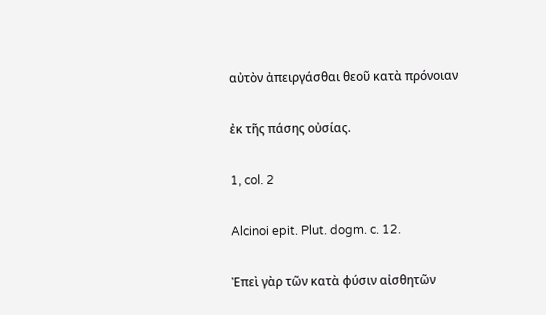αὐτὸν ἀπειργάσθαι θεοῦ κατὰ πρόνοιαν

ἐκ τῆς πάσης οὐσίας.

1, col. 2

Alcinoi epit. Plut. dogm. c. 12.

Ἐπεὶ γὰρ τῶν κατὰ φύσιν αἰσθητῶν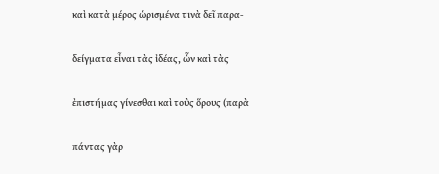καὶ κατὰ μέρος ὡρισμένα τινὰ δεῖ παρα-

δείγματα εἶναι τὰς ἰδέας, ὧν καὶ τὰς

ἐπιστήμας γίνεσθαι καὶ τοὺς ὅρους (παρὰ

πάντας γὰρ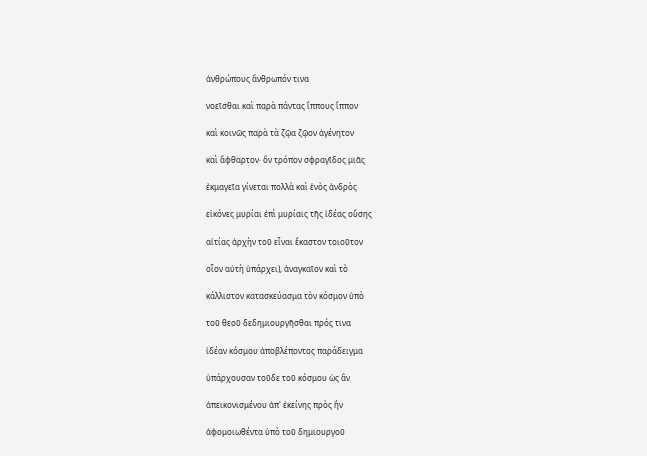ἀνθρώπους ἄνθρωπόν τινα

νοεῖσθαι καὶ παρὰ πάντας ἵππους ἵππον

καὶ κοινῶς παρὰ τὰ ζῷα ζῷον ἀγένητον

καὶ ἄφθαρτον· ὃν τρόπον σφραγῖδος μιᾶς

ἐκμαγεῖα γίνεται πολλὰ καὶ ἑνὸς ἀνδρὸς

εἰκόνες μυρίαι ἐπὶ μυρίαις τῆς ἰδέας οὔσης

αἰτίας ἀρχὴν τοῦ εἶναι ἕκαστον τοιοῦτον

οἷον αὐτὴ ὑπάρχει), ἀναγκαῖον καὶ τὸ

κάλλιστον κατασκεύασμα τὸν κόσμον ὑπὸ

τοῦ θεοῦ δεδημιουργῆσθαι πρός τινα

ἰδέαν κόσμου ἀποβλέποντος παράδειγμα

ὑπάρχουσαν τοῦδε τοῦ κόσμου ὡς ἂν

ἀπεικονισμένου ἀπ' ἐκείνης πρὸς ἣν

ἀφομοιωθέντα ὑπὸ τοῦ δημιουργοῦ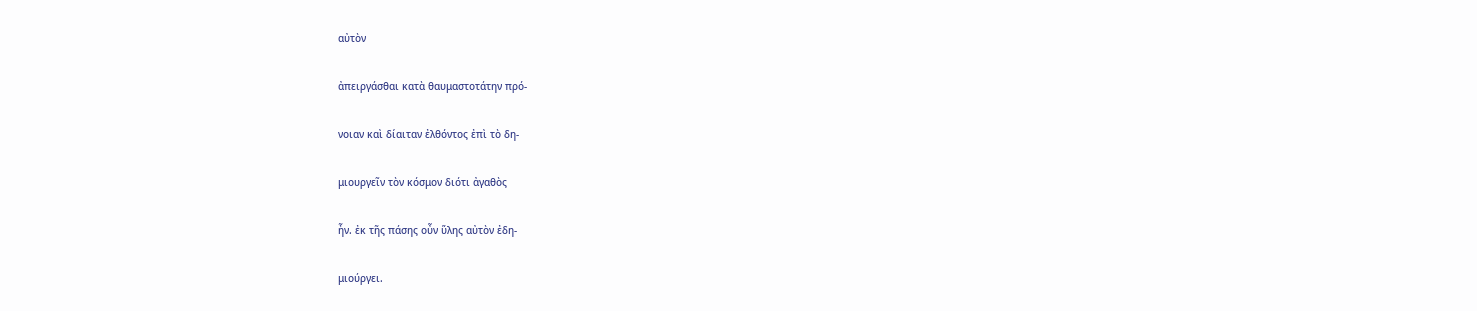αὐτὸν

ἀπειργάσθαι κατὰ θαυμαστοτάτην πρό-

νοιαν καὶ δίαιταν ἐλθόντος ἐπὶ τὸ δη-

μιουργεῖν τὸν κόσμον διότι ἀγαθὸς

ἦν. ἐκ τῆς πάσης οὖν ὕλης αὐτὸν ἐδη-

μιούργει.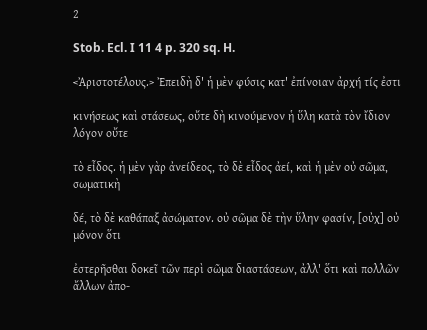2

Stob. Ecl. I 11 4 p. 320 sq. H.

<Ἀριστοτέλους.> Ἐπειδὴ δ' ἡ μὲν φύσις κατ' ἐπίνοιαν ἀρχή τίς ἐστι

κινήσεως καὶ στάσεως, οὔτε δὴ κινούμενον ἡ ὕλη κατὰ τὸν ἴδιον λόγον οὔτε

τὸ εἶδος. ἡ μὲν γὰρ ἀνείδεος, τὸ δὲ εἶδος ἀεί, καὶ ἡ μὲν οὐ σῶμα, σωματικὴ

δέ, τὸ δὲ καθάπαξ ἀσώματον. οὐ σῶμα δὲ τὴν ὕλην φασίν, [οὐχ] οὐ μόνον ὅτι

ἐστερῆσθαι δοκεῖ τῶν περὶ σῶμα διαστάσεων, ἀλλ' ὅτι καὶ πολλῶν ἄλλων ἀπο-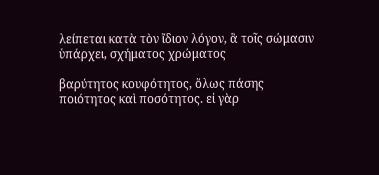λείπεται κατὰ τὸν ἴδιον λόγον, ἃ τοῖς σώμασιν ὑπάρχει, σχήματος χρώματος

βαρύτητος κουφότητος, ὅλως πάσης ποιότητος καὶ ποσότητος. εἰ γὰρ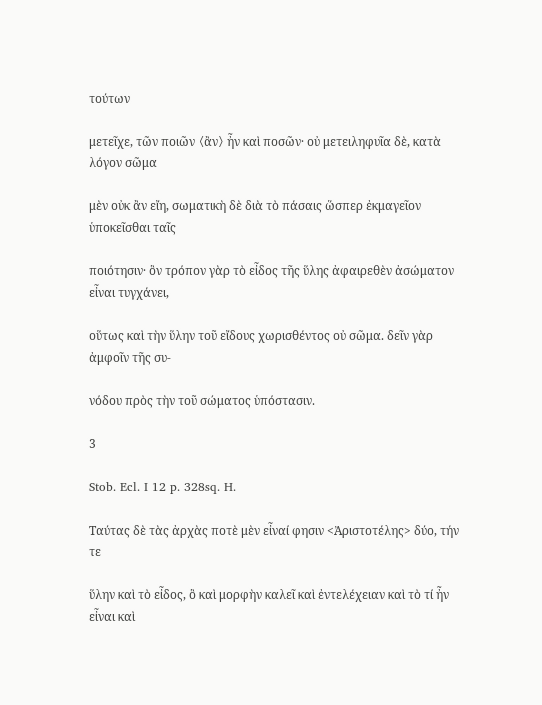τούτων

μετεῖχε, τῶν ποιῶν 〈ἂν〉 ἦν καὶ ποσῶν· οὐ μετειληφυῖα δὲ, κατὰ λόγον σῶμα

μὲν οὐκ ἂν εἴη, σωματικὴ δὲ διὰ τὸ πάσαις ὥσπερ ἐκμαγεῖον ὑποκεῖσθαι ταῖς

ποιότησιν· ὃν τρόπον γὰρ τὸ εἶδος τῆς ὕλης ἀφαιρεθὲν ἀσώματον εἶναι τυγχάνει,

οὕτως καὶ τὴν ὕλην τοῦ εἴδους χωρισθέντος οὐ σῶμα. δεῖν γὰρ ἀμφοῖν τῆς συ-

νόδου πρὸς τὴν τοῦ σώματος ὑπόστασιν.

3

Stob. Ecl. I 12 p. 328sq. H.

Ταύτας δὲ τὰς ἀρχὰς ποτὲ μὲν εἶναί φησιν <Ἀριστοτέλης> δύο, τήν τε

ὕλην καὶ τὸ εἶδος, ὃ καὶ μορφὴν καλεῖ καὶ ἐντελέχειαν καὶ τὸ τί ἦν εἶναι καὶ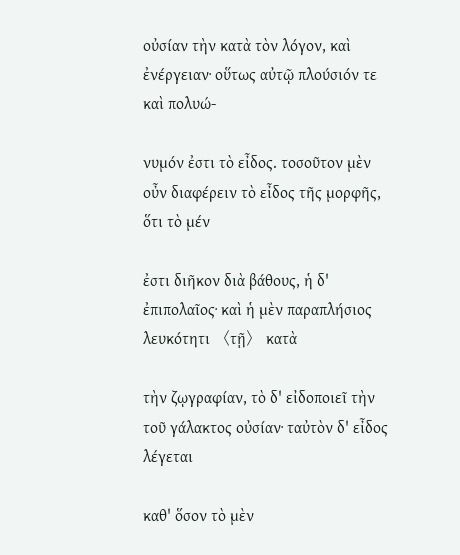οὐσίαν τὴν κατὰ τὸν λόγον, καὶ ἐνέργειαν· οὕτως αὐτῷ πλούσιόν τε καὶ πολυώ-

νυμόν ἐστι τὸ εἶδος. τοσοῦτον μὲν οὖν διαφέρειν τὸ εἶδος τῆς μορφῆς, ὅτι τὸ μέν

ἐστι διῆκον διὰ βάθους, ἡ δ' ἐπιπολαῖος· καὶ ἡ μὲν παραπλήσιος λευκότητι 〈τῇ〉 κατὰ

τὴν ζῳγραφίαν, τὸ δ' εἰδοποιεῖ τὴν τοῦ γάλακτος οὐσίαν· ταὐτὸν δ' εἶδος λέγεται

καθ' ὅσον τὸ μὲν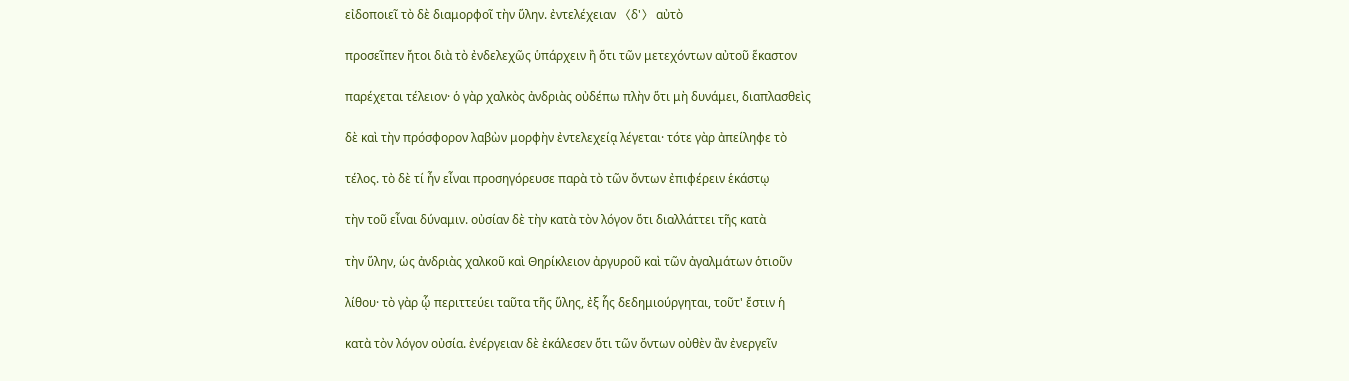εἰδοποιεῖ τὸ δὲ διαμορφοῖ τὴν ὕλην. ἐντελέχειαν 〈δ'〉 αὐτὸ

προσεῖπεν ἤτοι διὰ τὸ ἐνδελεχῶς ὑπάρχειν ἢ ὅτι τῶν μετεχόντων αὐτοῦ ἕκαστον

παρέχεται τέλειον· ὁ γὰρ χαλκὸς ἀνδριὰς οὐδέπω πλὴν ὅτι μὴ δυνάμει, διαπλασθεὶς

δὲ καὶ τὴν πρόσφορον λαβὼν μορφὴν ἐντελεχείᾳ λέγεται· τότε γὰρ ἀπείληφε τὸ

τέλος. τὸ δὲ τί ἦν εἶναι προσηγόρευσε παρὰ τὸ τῶν ὄντων ἐπιφέρειν ἑκάστῳ

τὴν τοῦ εἶναι δύναμιν. οὐσίαν δὲ τὴν κατὰ τὸν λόγον ὅτι διαλλάττει τῆς κατὰ

τὴν ὕλην, ὡς ἀνδριὰς χαλκοῦ καὶ Θηρίκλειον ἀργυροῦ καὶ τῶν ἀγαλμάτων ὁτιοῦν

λίθου· τὸ γὰρ ᾧ περιττεύει ταῦτα τῆς ὕλης, ἐξ ἧς δεδημιούργηται, τοῦτ' ἔστιν ἡ

κατὰ τὸν λόγον οὐσία. ἐνέργειαν δὲ ἐκάλεσεν ὅτι τῶν ὄντων οὐθὲν ἂν ἐνεργεῖν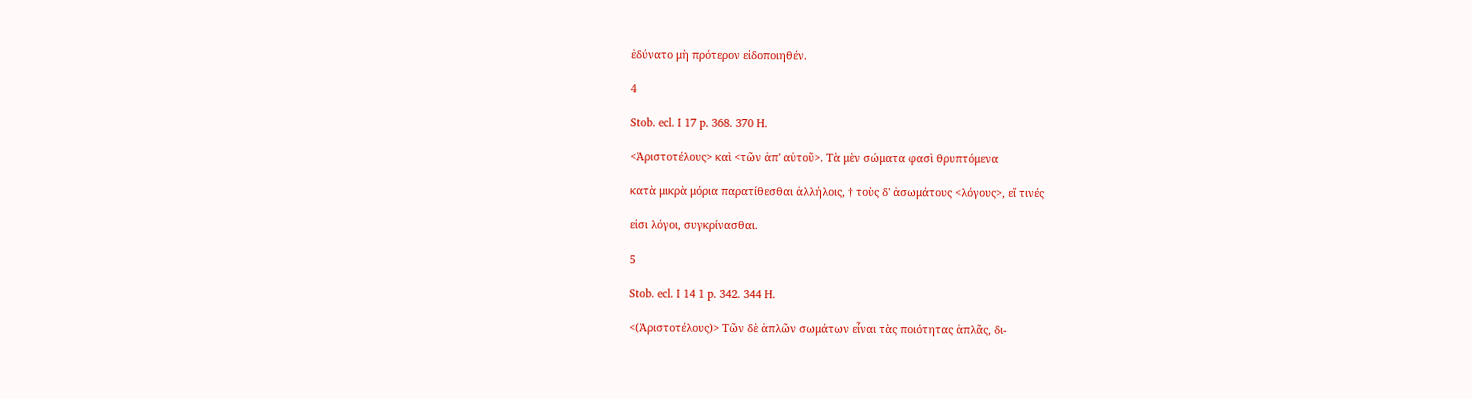ἐδύνατο μὴ πρότερον εἰδοποιηθέν.

4

Stob. ecl. I 17 p. 368. 370 H.

<Ἀριστοτέλους> καὶ <τῶν ἀπ' αὐτοῦ>. Τὰ μὲν σώματα φασὶ θρυπτόμενα

κατὰ μικρὰ μόρια παρατίθεσθαι ἀλλήλοις, † τοὺς δ' ἀσωμάτους <λόγους>, εἴ τινές

εἰσι λόγοι, συγκρίνασθαι.

5

Stob. ecl. I 14 1 p. 342. 344 H.

<(Ἀριστοτέλους)> Τῶν δὲ ἁπλῶν σωμάτων εἶναι τὰς ποιότητας ἁπλᾶς, δι-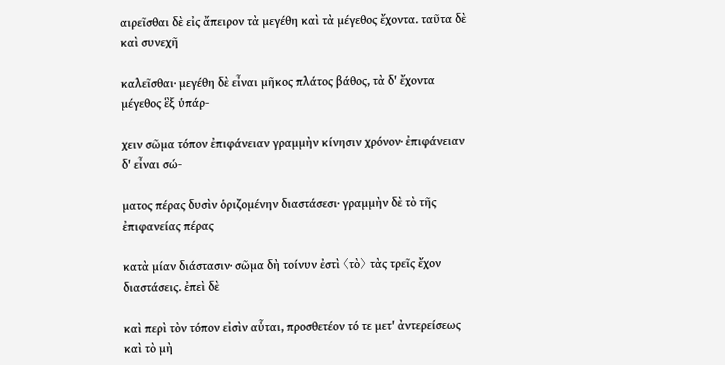αιρεῖσθαι δὲ εἰς ἄπειρον τὰ μεγέθη καὶ τὰ μέγεθος ἔχοντα. ταῦτα δὲ καὶ συνεχῆ

καλεῖσθαι· μεγέθη δὲ εἶναι μῆκος πλάτος βάθος, τὰ δ' ἔχοντα μέγεθος ἓξ ὑπάρ-

χειν σῶμα τόπον ἐπιφάνειαν γραμμὴν κίνησιν χρόνον· ἐπιφάνειαν δ' εἶναι σώ-

ματος πέρας δυσὶν ὁριζομένην διαστάσεσι· γραμμὴν δὲ τὸ τῆς ἐπιφανείας πέρας

κατὰ μίαν διάστασιν· σῶμα δὴ τοίνυν ἐστὶ 〈τὸ〉 τὰς τρεῖς ἔχον διαστάσεις. ἐπεὶ δὲ

καὶ περὶ τὸν τόπον εἰσὶν αὗται, προσθετέον τό τε μετ' ἀντερείσεως καὶ τὸ μὴ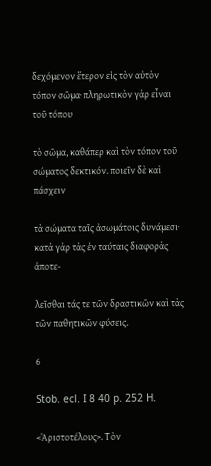δεχόμενον ἕτερον εἰς τὸν αὐτὸν τόπον σῶμα· πληρωτικὸν γὰρ εἶναι τοῦ τόπου

τὸ σῶμα, καθάπερ καὶ τὸν τόπον τοῦ σώματος δεκτικόν. ποιεῖν δὲ καὶ πάσχειν

τὰ σώματα ταῖς ἀσωμάτοις δυνάμεσι· κατὰ γὰρ τὰς ἐν ταύταις διαφορὰς ἀποτε-

λεῖσθαι τάς τε τῶν δραστικῶν καὶ τὰς τῶν παθητικῶν φύσεις.

6

Stob. ecl. I 8 40 p. 252 H.

<Ἀριστοτέλους>. Τὸν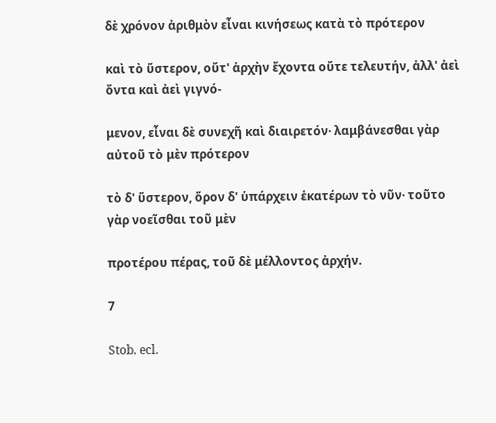δὲ χρόνον ἀριθμὸν εἶναι κινήσεως κατὰ τὸ πρότερον

καὶ τὸ ὕστερον, οὔτ' ἀρχὴν ἔχοντα οὔτε τελευτήν, ἀλλ' ἀεὶ ὄντα καὶ ἀεὶ γιγνό-

μενον, εἶναι δὲ συνεχῆ καὶ διαιρετόν· λαμβάνεσθαι γὰρ αὐτοῦ τὸ μὲν πρότερον

τὸ δ' ὕστερον, ὅρον δ' ὑπάρχειν ἑκατέρων τὸ νῦν· τοῦτο γὰρ νοεῖσθαι τοῦ μὲν

προτέρου πέρας, τοῦ δὲ μέλλοντος ἀρχήν.

7

Stob. ecl.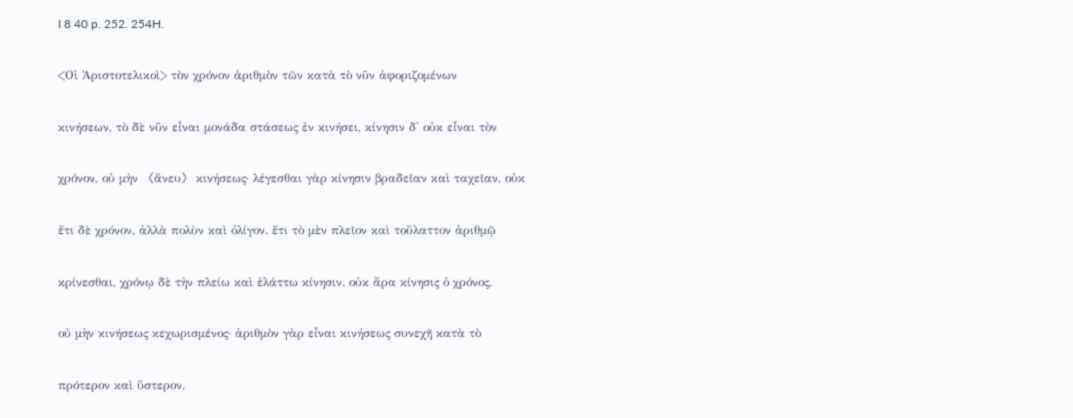I 8 40 p. 252. 254H.

<Οἱ Ἀριστοτελικοὶ> τὸν χρόνον ἀριθμὸν τῶν κατὰ τὸ νῦν ἀφοριζομένων

κινήσεων, τὸ δὲ νῦν εἶναι μονάδα στάσεως ἐν κινήσει, κίνησιν δ' οὐκ εἶναι τὸν

χρόνον, οὐ μὴν 〈ἄνευ〉 κινήσεως· λέγεσθαι γὰρ κίνησιν βραδεῖαν καὶ ταχεῖαν, οὐκ

ἔτι δὲ χρόνον, ἀλλὰ πολὺν καὶ ὀλίγον. ἔτι τὸ μὲν πλεῖον καὶ τοὔλαττον ἀριθμῷ

κρίνεσθαι, χρόνῳ δὲ τὴν πλείω καὶ ἐλάττω κίνησιν. οὐκ ἄρα κίνησις ὁ χρόνος,

οὐ μὴν κινήσεως κεχωρισμένος· ἀριθμὸν γὰρ εἶναι κινήσεως συνεχῆ κατὰ τὸ

πρότερον καὶ ὕστερον.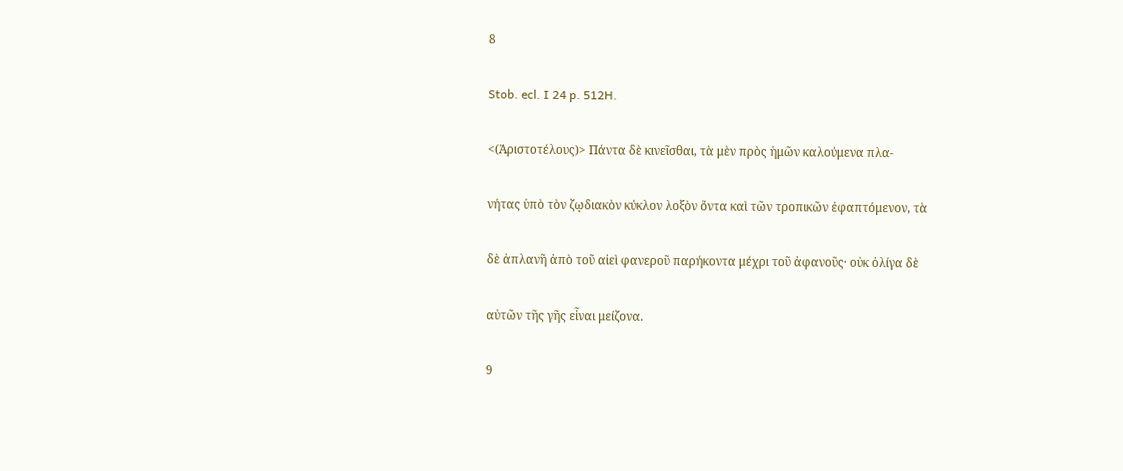8

Stob. ecl. I 24 p. 512H.

<(Ἀριστοτέλους)> Πάντα δὲ κινεῖσθαι, τὰ μὲν πρὸς ἡμῶν καλούμενα πλα-

νήτας ὑπὸ τὸν ζῳδιακὸν κύκλον λοξὸν ὄντα καὶ τῶν τροπικῶν ἐφαπτόμενον, τὰ

δὲ ἀπλανῆ ἀπὸ τοῦ αἰεὶ φανεροῦ παρήκοντα μέχρι τοῦ ἀφανοῦς· οὐκ ὀλίγα δὲ

αὐτῶν τῆς γῆς εἶναι μείζονα.

9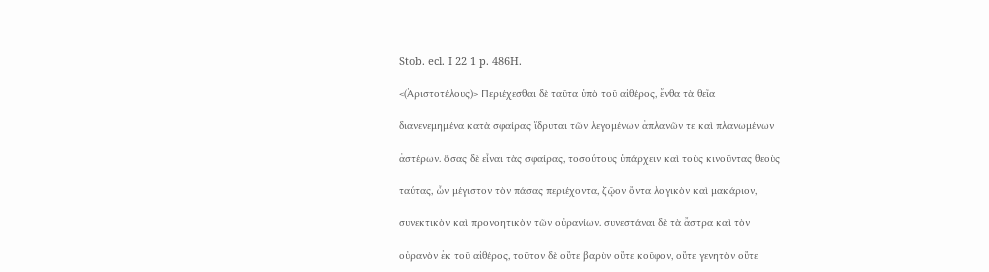Stob. ecl. I 22 1 p. 486H.

<(Ἀριστοτέλους)> Περιέχεσθαι δὲ ταῦτα ὑπὸ τοῦ αἰθέρος, ἔνθα τὰ θεῖα

διανενεμημένα κατὰ σφαίρας ἵδρυται τῶν λεγομένων ἀπλανῶν τε καὶ πλανωμένων

ἀστέρων. ὅσας δὲ εἶναι τὰς σφαίρας, τοσούτους ὑπάρχειν καὶ τοὺς κινοῦντας θεοὺς

ταύτας, ὧν μέγιστον τὸν πάσας περιέχοντα, ζῷον ὄντα λογικὸν καὶ μακάριον,

συνεκτικὸν καὶ προνοητικὸν τῶν οὐρανίων. συνεστάναι δὲ τὰ ἄστρα καὶ τὸν

οὐρανὸν ἐκ τοῦ αἰθέρος, τοῦτον δὲ οὔτε βαρὺν οὔτε κοῦφον, οὔτε γενητὸν οὔτε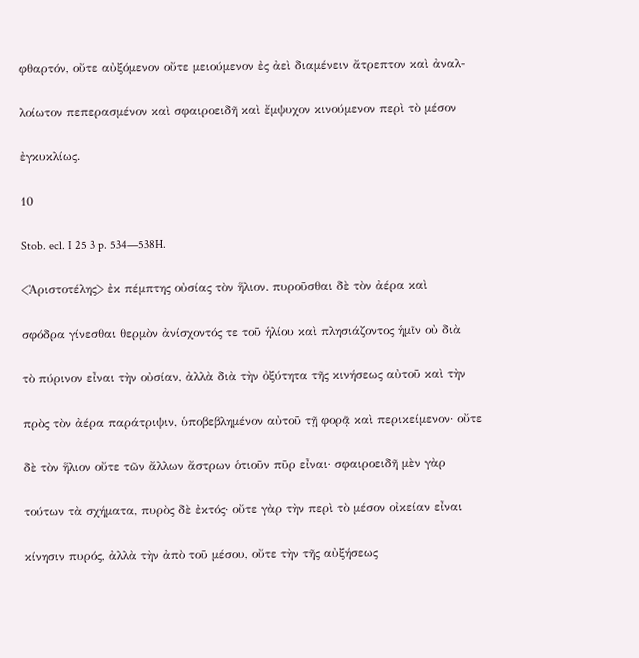φθαρτόν, οὔτε αὐξόμενον οὔτε μειούμενον ἐς ἀεὶ διαμένειν ἄτρεπτον καὶ ἀναλ-

λοίωτον πεπερασμένον καὶ σφαιροειδῆ καὶ ἔμψυχον κινούμενον περὶ τὸ μέσον

ἐγκυκλίως.

10

Stob. ecl. I 25 3 p. 534—538H.

<Ἀριστοτέλης> ἐκ πέμπτης οὐσίας τὸν ἥλιον. πυροῦσθαι δὲ τὸν ἀέρα καὶ

σφόδρα γίνεσθαι θερμὸν ἀνίσχοντός τε τοῦ ἡλίου καὶ πλησιάζοντος ἡμῖν οὐ διὰ

τὸ πύρινον εἶναι τὴν οὐσίαν, ἀλλὰ διὰ τὴν ὀξύτητα τῆς κινήσεως αὐτοῦ καὶ τὴν

πρὸς τὸν ἀέρα παράτριψιν, ὑποβεβλημένον αὐτοῦ τῇ φορᾷ καὶ περικείμενον· οὔτε

δὲ τὸν ἥλιον οὔτε τῶν ἄλλων ἄστρων ὁτιοῦν πῦρ εἶναι· σφαιροειδῆ μὲν γὰρ

τούτων τὰ σχήματα, πυρὸς δὲ ἐκτός· οὔτε γὰρ τὴν περὶ τὸ μέσον οἰκείαν εἶναι

κίνησιν πυρός, ἀλλὰ τὴν ἀπὸ τοῦ μέσου, οὔτε τὴν τῆς αὐξήσεως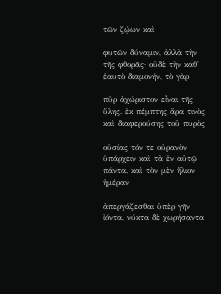τῶν ζῴων καὶ

φυτῶν δύναμιν, ἀλλὰ τὴν τῆς φθορᾶς· οὐδὲ τὴν καθ' ἑαυτὸ διαμονήν, τὸ γὰρ

πῦρ ἀχώριστον εἶναι τῆς ὕλης. ἐκ πέμπτης ἄρα τινὸς καὶ διαφερούσης τοῦ πυρὸς

οὐσίας τόν τε οὐρανὸν ὑπάρχειν καὶ τὰ ἐν αὐτῷ πάντα. καὶ τὸν μὲν ἥλιον ἡμέραν

ἀπεργάζεσθαι ὑπὲρ γῆν ἰόντα, νύκτα δὲ χωρήσαντα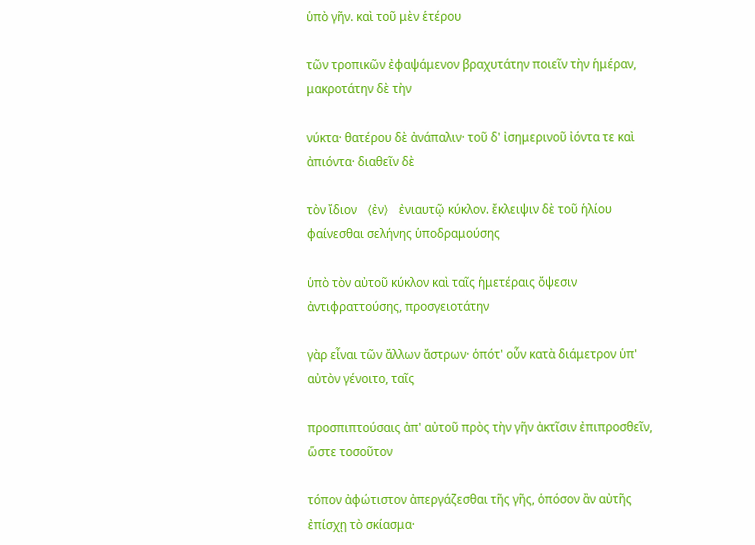ὑπὸ γῆν. καὶ τοῦ μὲν ἑτέρου

τῶν τροπικῶν ἐφαψάμενον βραχυτάτην ποιεῖν τὴν ἡμέραν, μακροτάτην δὲ τὴν

νύκτα· θατέρου δὲ ἀνάπαλιν· τοῦ δ' ἰσημερινοῦ ἰόντα τε καὶ ἀπιόντα· διαθεῖν δὲ

τὸν ἴδιον 〈ἐν〉 ἐνιαυτῷ κύκλον. ἔκλειψιν δὲ τοῦ ἡλίου φαίνεσθαι σελήνης ὑποδραμούσης

ὑπὸ τὸν αὐτοῦ κύκλον καὶ ταῖς ἡμετέραις ὄψεσιν ἀντιφραττούσης, προσγειοτάτην

γὰρ εἶναι τῶν ἄλλων ἄστρων· ὁπότ' οὖν κατὰ διάμετρον ὑπ' αὐτὸν γένοιτο, ταῖς

προσπιπτούσαις ἀπ' αὐτοῦ πρὸς τὴν γῆν ἀκτῖσιν ἐπιπροσθεῖν, ὥστε τοσοῦτον

τόπον ἀφώτιστον ἀπεργάζεσθαι τῆς γῆς, ὁπόσον ἂν αὐτῆς ἐπίσχῃ τὸ σκίασμα·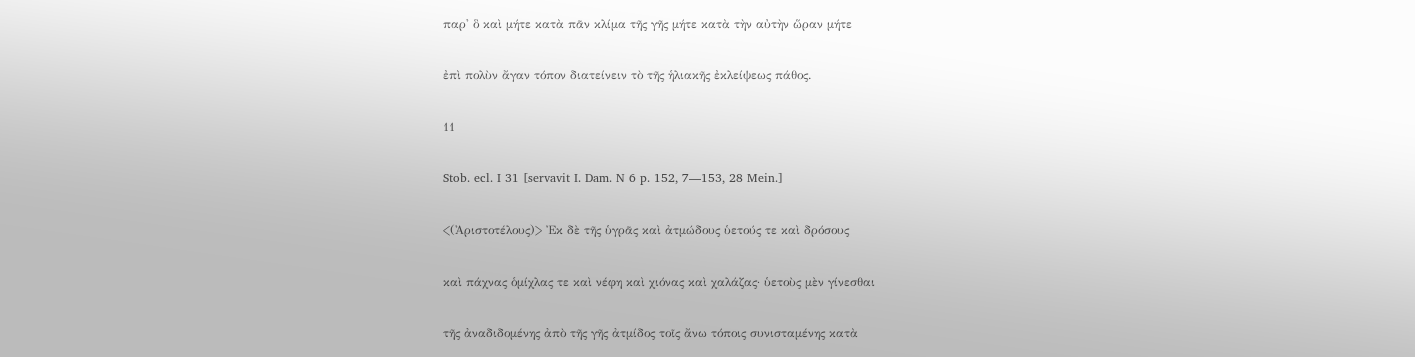παρ' ὃ καὶ μήτε κατὰ πᾶν κλίμα τῆς γῆς μήτε κατὰ τὴν αὐτὴν ὥραν μήτε

ἐπὶ πολὺν ἄγαν τόπον διατείνειν τὸ τῆς ἡλιακῆς ἐκλείψεως πάθος.

11

Stob. ecl. I 31 [servavit I. Dam. N 6 p. 152, 7—153, 28 Mein.]

<(Ἀριστοτέλους)> Ἐκ δὲ τῆς ὑγρᾶς καὶ ἀτμώδους ὑετούς τε καὶ δρόσους

καὶ πάχνας ὁμίχλας τε καὶ νέφη καὶ χιόνας καὶ χαλάζας· ὑετοὺς μὲν γίνεσθαι

τῆς ἀναδιδομένης ἀπὸ τῆς γῆς ἀτμίδος τοῖς ἄνω τόποις συνισταμένης κατὰ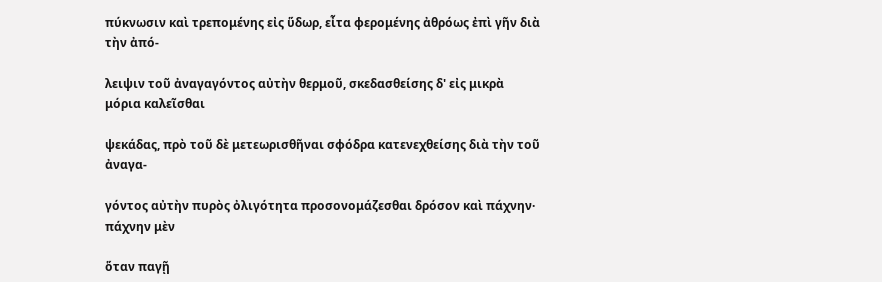πύκνωσιν καὶ τρεπομένης εἰς ὕδωρ, εἶτα φερομένης ἀθρόως ἐπὶ γῆν διὰ τὴν ἀπό-

λειψιν τοῦ ἀναγαγόντος αὐτὴν θερμοῦ, σκεδασθείσης δ' εἰς μικρὰ μόρια καλεῖσθαι

ψεκάδας, πρὸ τοῦ δὲ μετεωρισθῆναι σφόδρα κατενεχθείσης διὰ τὴν τοῦ ἀναγα-

γόντος αὐτὴν πυρὸς ὀλιγότητα προσονομάζεσθαι δρόσον καὶ πάχνην· πάχνην μὲν

ὅταν παγῇ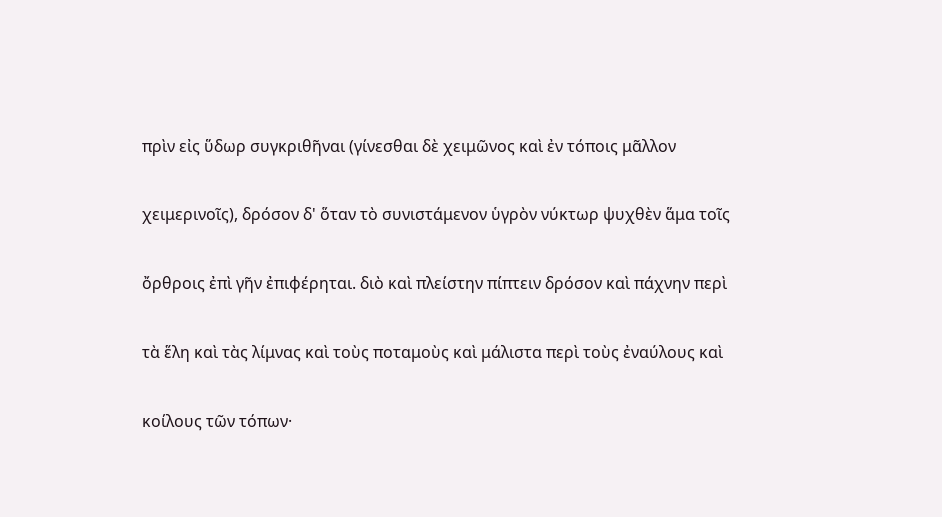πρὶν εἰς ὕδωρ συγκριθῆναι (γίνεσθαι δὲ χειμῶνος καὶ ἐν τόποις μᾶλλον

χειμερινοῖς), δρόσον δ' ὅταν τὸ συνιστάμενον ὑγρὸν νύκτωρ ψυχθὲν ἅμα τοῖς

ὄρθροις ἐπὶ γῆν ἐπιφέρηται. διὸ καὶ πλείστην πίπτειν δρόσον καὶ πάχνην περὶ

τὰ ἕλη καὶ τὰς λίμνας καὶ τοὺς ποταμοὺς καὶ μάλιστα περὶ τοὺς ἐναύλους καὶ

κοίλους τῶν τόπων·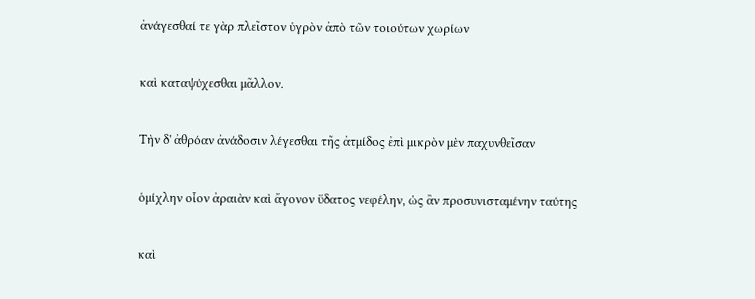ἀνάγεσθαί τε γὰρ πλεῖστον ὑγρὸν ἀπὸ τῶν τοιούτων χωρίων

καὶ καταψύχεσθαι μᾶλλον.

Τὴν δ' ἀθρόαν ἀνάδοσιν λέγεσθαι τῆς ἀτμίδος ἐπὶ μικρὸν μὲν παχυνθεῖσαν

ὁμίχλην οἷον ἀραιὰν καὶ ἄγονον ὕδατος νεφέλην, ὡς ἂν προσυνισταμένην ταύτης

καὶ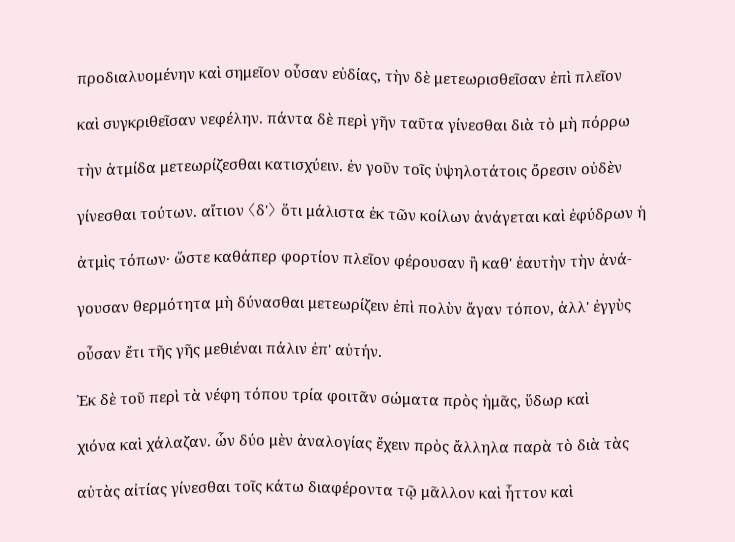προδιαλυομένην καὶ σημεῖον οὖσαν εὐδίας, τὴν δὲ μετεωρισθεῖσαν ἐπὶ πλεῖον

καὶ συγκριθεῖσαν νεφέλην. πάντα δὲ περὶ γῆν ταῦτα γίνεσθαι διὰ τὸ μὴ πόρρω

τὴν ἀτμίδα μετεωρίζεσθαι κατισχύειν. ἐν γοῦν τοῖς ὑψηλοτάτοις ὄρεσιν οὐδὲν

γίνεσθαι τούτων. αἴτιον 〈δ'〉 ὅτι μάλιστα ἐκ τῶν κοίλων ἀνάγεται καὶ ἐφύδρων ἡ

ἀτμὶς τόπων· ὥστε καθάπερ φορτίον πλεῖον φέρουσαν ἢ καθ' ἑαυτὴν τὴν ἀνά-

γουσαν θερμότητα μὴ δύνασθαι μετεωρίζειν ἐπὶ πολὺν ἄγαν τόπον, ἀλλ' ἐγγὺς

οὖσαν ἔτι τῆς γῆς μεθιέναι πάλιν ἐπ' αὐτήν.

Ἐκ δὲ τοῦ περὶ τὰ νέφη τόπου τρία φοιτᾶν σώματα πρὸς ἡμᾶς, ὕδωρ καὶ

χιόνα καὶ χάλαζαν. ὧν δύο μὲν ἀναλογίας ἔχειν πρὸς ἄλληλα παρὰ τὸ διὰ τὰς

αὐτὰς αἰτίας γίνεσθαι τοῖς κάτω διαφέροντα τῷ μᾶλλον καὶ ἧττον καὶ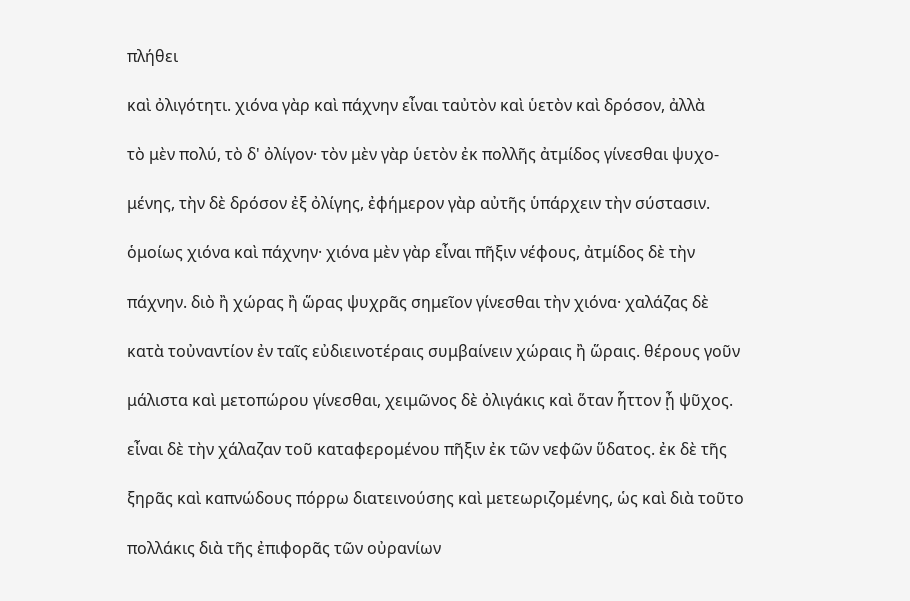πλήθει

καὶ ὀλιγότητι. χιόνα γὰρ καὶ πάχνην εἶναι ταὐτὸν καὶ ὑετὸν καὶ δρόσον, ἀλλὰ

τὸ μὲν πολύ, τὸ δ' ὀλίγον· τὸν μὲν γὰρ ὑετὸν ἐκ πολλῆς ἀτμίδος γίνεσθαι ψυχο-

μένης, τὴν δὲ δρόσον ἐξ ὀλίγης, ἐφήμερον γὰρ αὐτῆς ὑπάρχειν τὴν σύστασιν.

ὁμοίως χιόνα καὶ πάχνην· χιόνα μὲν γὰρ εἶναι πῆξιν νέφους, ἀτμίδος δὲ τὴν

πάχνην. διὸ ἢ χώρας ἢ ὥρας ψυχρᾶς σημεῖον γίνεσθαι τὴν χιόνα· χαλάζας δὲ

κατὰ τοὐναντίον ἐν ταῖς εὐδιεινοτέραις συμβαίνειν χώραις ἢ ὥραις. θέρους γοῦν

μάλιστα καὶ μετοπώρου γίνεσθαι, χειμῶνος δὲ ὀλιγάκις καὶ ὅταν ἧττον ᾖ ψῦχος.

εἶναι δὲ τὴν χάλαζαν τοῦ καταφερομένου πῆξιν ἐκ τῶν νεφῶν ὕδατος. ἐκ δὲ τῆς

ξηρᾶς καὶ καπνώδους πόρρω διατεινούσης καὶ μετεωριζομένης, ὡς καὶ διὰ τοῦτο

πολλάκις διὰ τῆς ἐπιφορᾶς τῶν οὐρανίων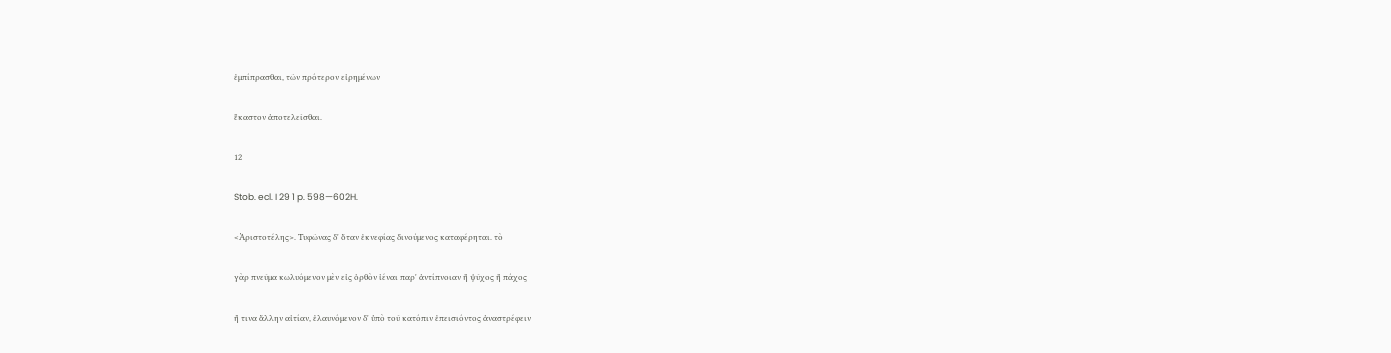ἐμπίπρασθαι, τῶν πρότερον εἰρημένων

ἕκαστον ἀποτελεῖσθαι.

12

Stob. ecl. I 29 1 p. 598—602H.

<Ἀριστοτέλης>. Τυφῶνας δ' ὅταν ἐκνεφίας δινούμενος καταφέρηται. τὸ

γὰρ πνεῦμα κωλυόμενον μὲν εἰς ὀρθὸν ἰέναι παρ' ἀντίπνοιαν ἢ ψῦχος ἢ πάχος

ἤ τινα ἄλλην αἰτίαν, ἐλαυνόμενον δ' ὑπὸ τοῦ κατόπιν ἐπεισιόντος ἀναστρέφειν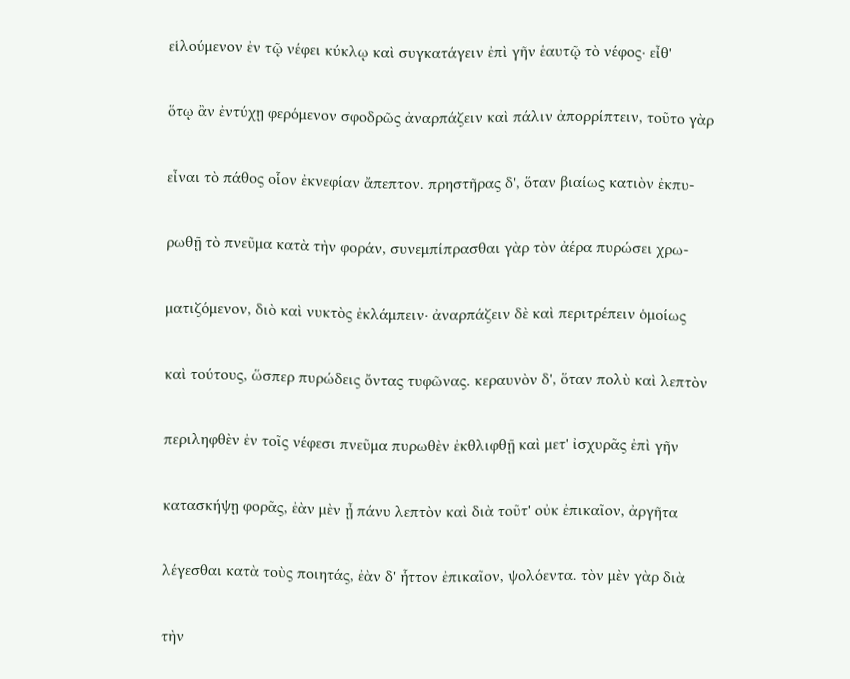εἱλούμενον ἐν τῷ νέφει κύκλῳ καὶ συγκατάγειν ἐπὶ γῆν ἑαυτῷ τὸ νέφος· εἶθ'

ὅτῳ ἂν ἐντύχῃ φερόμενον σφοδρῶς ἀναρπάζειν καὶ πάλιν ἀπορρίπτειν, τοῦτο γὰρ

εἶναι τὸ πάθος οἷον ἐκνεφίαν ἄπεπτον. πρηστῆρας δ', ὅταν βιαίως κατιὸν ἐκπυ-

ρωθῇ τὸ πνεῦμα κατὰ τὴν φοράν, συνεμπίπρασθαι γὰρ τὸν ἀέρα πυρώσει χρω-

ματιζόμενον, διὸ καὶ νυκτὸς ἐκλάμπειν· ἀναρπάζειν δὲ καὶ περιτρέπειν ὁμοίως

καὶ τούτους, ὥσπερ πυρώδεις ὄντας τυφῶνας. κεραυνὸν δ', ὅταν πολὺ καὶ λεπτὸν

περιληφθὲν ἐν τοῖς νέφεσι πνεῦμα πυρωθὲν ἐκθλιφθῇ καὶ μετ' ἰσχυρᾶς ἐπὶ γῆν

κατασκήψῃ φορᾶς, ἐὰν μὲν ᾖ πάνυ λεπτὸν καὶ διὰ τοῦτ' οὐκ ἐπικαῖον, ἀργῆτα

λέγεσθαι κατὰ τοὺς ποιητάς, ἐὰν δ' ἧττον ἐπικαῖον, ψολόεντα. τὸν μὲν γὰρ διὰ

τὴν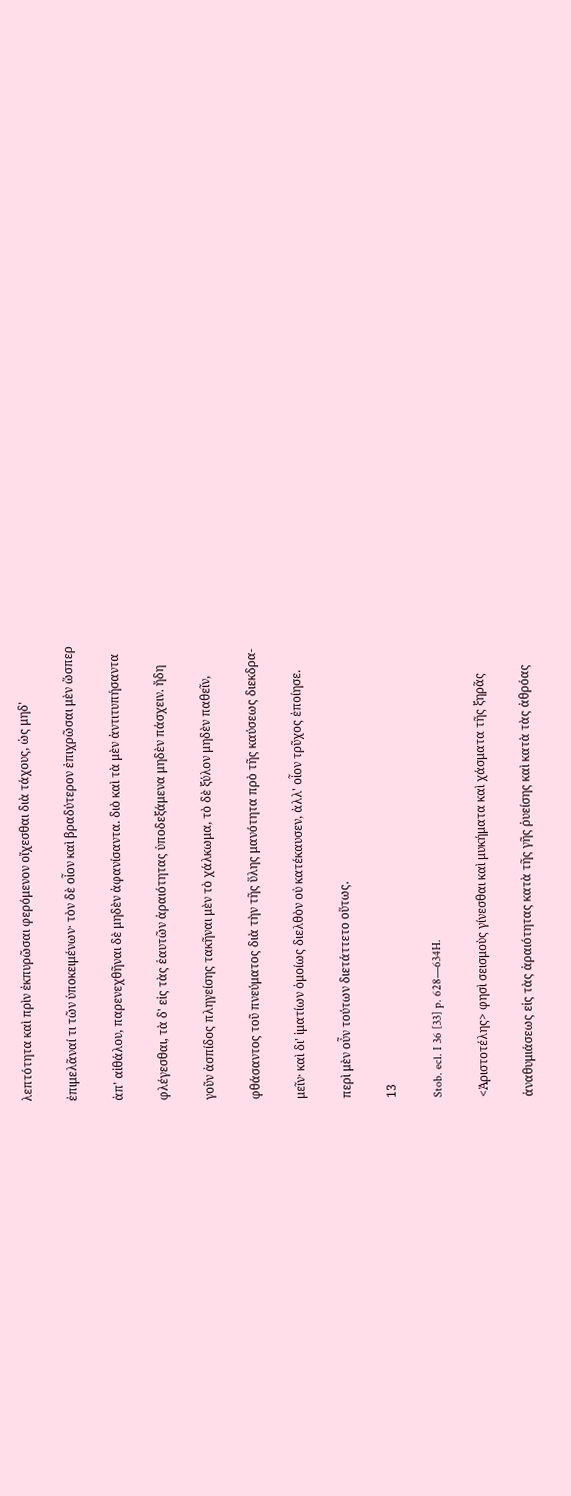λεπτότητα καὶ πρὶν ἐκπυρῶσαι φερόμενον οἴχεσθαι διὰ τάχους, ὡς μηδ'

ἐπιμελᾶναί τι τῶν ὑποκειμένων· τὸν δὲ οἷον καὶ βραδύτερον ἐπιχρῶσαι μὲν ὥσπερ

ἀπ' αἰθάλου, παρενεχθῆναι δὲ μηδὲν ἀφανίσαντα. διὸ καὶ τὰ μὲν ἀντιτυπήσαντα

φλέγεσθαι, τὰ δ' εἰς τὰς ἑαυτῶν ἀραιότητας ὑποδεξάμενα μηδὲν πάσχειν. ἤδη

γοῦν ἀσπίδος πληγείσης τακῆναι μὲν τὸ χάλκωμα, τὸ δὲ ξύλον μηδὲν παθεῖν,

φθάσαντος τοῦ πνεύματος διὰ τὴν τῆς ὕλης μανότητα πρὸ τῆς καύσεως διεκδρα-

μεῖν· καὶ δι' ἱματίων ὁμοίως διελθὸν οὐ κατέκαυσεν, ἀλλ' οἷον τρῦχος ἐποίησε.

περὶ μὲν οὖν τούτων διετάττετο οὕτως.

13

Stob. ecl. I 36 [33] p. 628—634H.

<Ἀριστοτέλης> φησὶ σεισμοὺς γίνεσθαι καὶ μυκήματα καὶ χάσματα τῆς ξηρᾶς

ἀναθυμιάσεως εἰς τὰς ἀραιότητας κατὰ τῆς γῆς ῥυείσης καὶ κατὰ τὰς ἀθρόας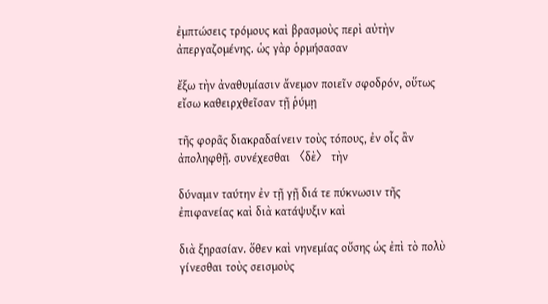ἐμπτώσεις τρόμους καὶ βρασμοὺς περὶ αὐτὴν ἀπεργαζομένης. ὡς γὰρ ὁρμήσασαν

ἔξω τὴν ἀναθυμίασιν ἄνεμον ποιεῖν σφοδρόν, οὕτως εἴσω καθειρχθεῖσαν τῇ ῥύμῃ

τῆς φορᾶς διακραδαίνειν τοὺς τόπους, ἐν οἷς ἂν ἀποληφθῇ. συνέχεσθαι 〈δὲ〉 τὴν

δύναμιν ταύτην ἐν τῇ γῇ διά τε πύκνωσιν τῆς ἐπιφανείας καὶ διὰ κατάψυξιν καὶ

διὰ ξηρασίαν. ὅθεν καὶ νηνεμίας οὔσης ὡς ἐπὶ τὸ πολὺ γίνεσθαι τοὺς σεισμοὺς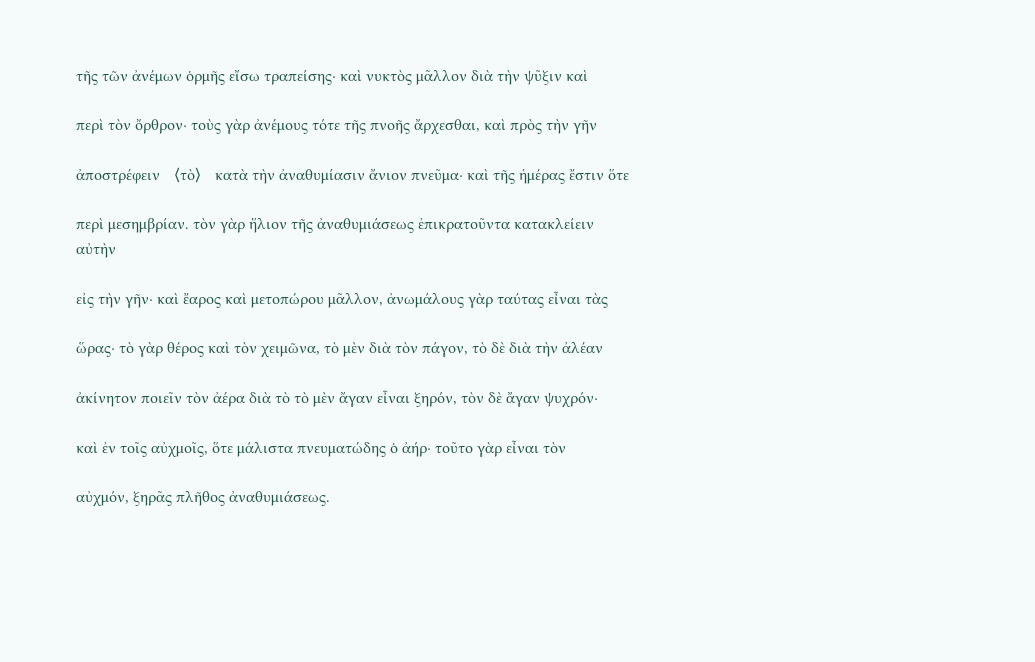τῆς τῶν ἀνέμων ὁρμῆς εἴσω τραπείσης· καὶ νυκτὸς μᾶλλον διὰ τὴν ψῦξιν καὶ

περὶ τὸν ὄρθρον· τοὺς γὰρ ἀνέμους τότε τῆς πνοῆς ἄρχεσθαι, καὶ πρὸς τὴν γῆν

ἀποστρέφειν 〈τὸ〉 κατὰ τὴν ἀναθυμίασιν ἄνιον πνεῦμα· καὶ τῆς ἡμέρας ἔστιν ὅτε

περὶ μεσημβρίαν. τὸν γὰρ ἥλιον τῆς ἀναθυμιάσεως ἐπικρατοῦντα κατακλείειν αὐτὴν

εἰς τὴν γῆν· καὶ ἔαρος καὶ μετοπώρου μᾶλλον, ἀνωμάλους γὰρ ταύτας εἶναι τὰς

ὥρας· τὸ γὰρ θέρος καὶ τὸν χειμῶνα, τὸ μὲν διὰ τὸν πάγον, τὸ δὲ διὰ τὴν ἀλέαν

ἀκίνητον ποιεῖν τὸν ἀέρα διὰ τὸ τὸ μὲν ἄγαν εἶναι ξηρόν, τὸν δὲ ἄγαν ψυχρόν·

καὶ ἐν τοῖς αὐχμοῖς, ὅτε μάλιστα πνευματώδης ὁ ἀήρ· τοῦτο γὰρ εἶναι τὸν

αὐχμόν, ξηρᾶς πλῆθος ἀναθυμιάσεως.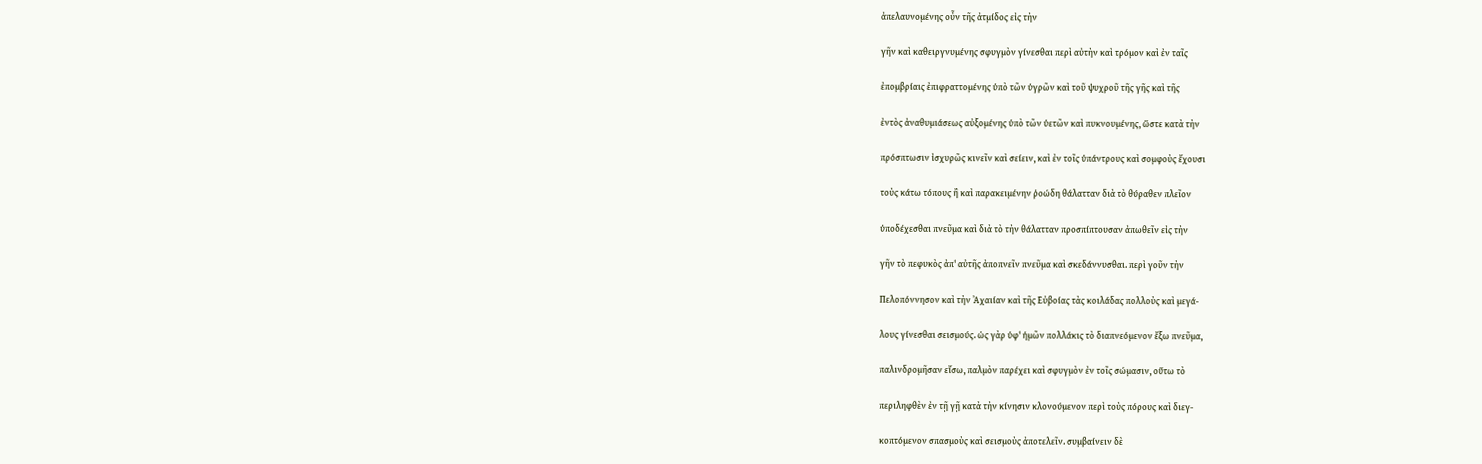ἀπελαυνομένης οὖν τῆς ἀτμίδος εἰς τὴν

γῆν καὶ καθειργνυμένης σφυγμὸν γίνεσθαι περὶ αὐτὴν καὶ τρόμον καὶ ἐν ταῖς

ἐπομβρίαις ἐπιφραττομένης ὑπὸ τῶν ὑγρῶν καὶ τοῦ ψυχροῦ τῆς γῆς καὶ τῆς

ἐντὸς ἀναθυμιάσεως αὐξομένης ὑπὸ τῶν ὑετῶν καὶ πυκνουμένης, ὥστε κατὰ τὴν

πρόσπτωσιν ἰσχυρῶς κινεῖν καὶ σείειν, καὶ ἐν τοῖς ὑπάντρους καὶ σομφοὺς ἔχουσι

τοὺς κάτω τόπους ἢ καὶ παρακειμένην ῥοώδη θάλατταν διὰ τὸ θύραθεν πλεῖον

ὑποδέχεσθαι πνεῦμα καὶ διὰ τὸ τὴν θάλατταν προσπίπτουσαν ἀπωθεῖν εἰς τὴν

γῆν τὸ πεφυκὸς ἀπ' αὐτῆς ἀποπνεῖν πνεῦμα καὶ σκεδάννυσθαι. περὶ γοῦν τὴν

Πελοπόννησον καὶ τὴν Ἀχαιίαν καὶ τῆς Εὐβοίας τὰς κοιλάδας πολλοὺς καὶ μεγά-

λους γίνεσθαι σεισμούς. ὡς γὰρ ὑφ' ἡμῶν πολλάκις τὸ διαπνεόμενον ἔξω πνεῦμα,

παλινδρομῆσαν εἴσω, παλμὸν παρέχει καὶ σφυγμὸν ἐν τοῖς σώμασιν, οὕτω τὸ

περιληφθὲν ἐν τῇ γῇ κατὰ τὴν κίνησιν κλονούμενον περὶ τοὺς πόρους καὶ διεγ-

κοπτόμενον σπασμοὺς καὶ σεισμοὺς ἀποτελεῖν. συμβαίνειν δὲ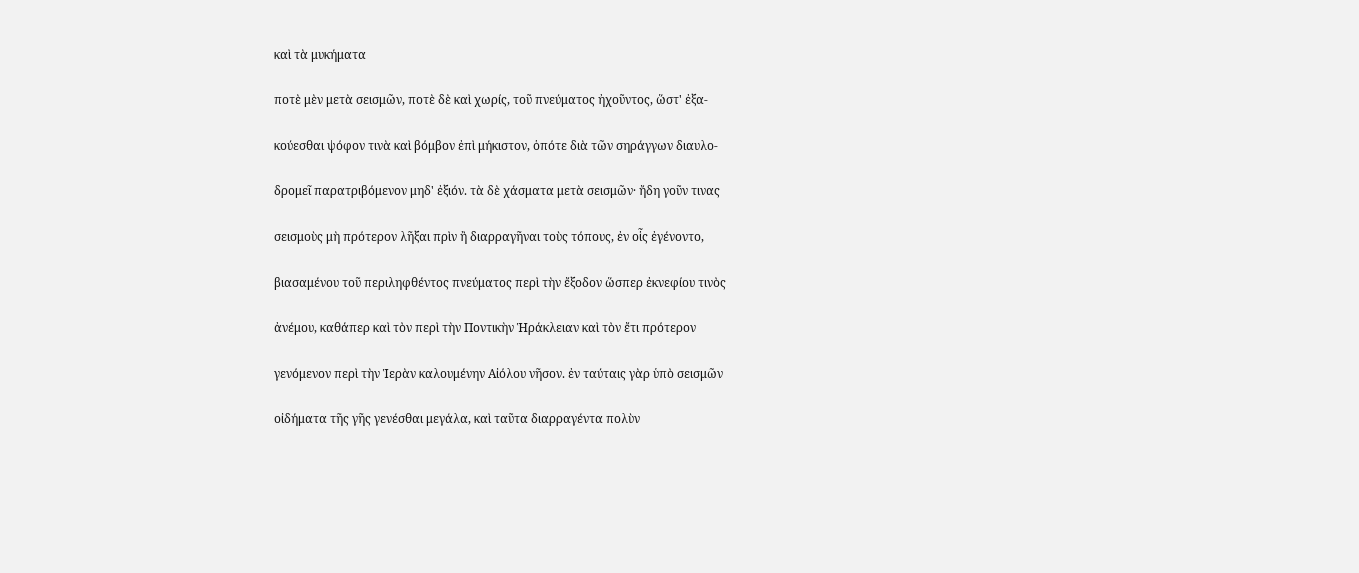καὶ τὰ μυκήματα

ποτὲ μὲν μετὰ σεισμῶν, ποτὲ δὲ καὶ χωρίς, τοῦ πνεύματος ἠχοῦντος, ὥστ' ἐξα-

κούεσθαι ψόφον τινὰ καὶ βόμβον ἐπὶ μήκιστον, ὁπότε διὰ τῶν σηράγγων διαυλο-

δρομεῖ παρατριβόμενον μηδ' ἐξιόν. τὰ δὲ χάσματα μετὰ σεισμῶν· ἤδη γοῦν τινας

σεισμοὺς μὴ πρότερον λῆξαι πρὶν ἢ διαρραγῆναι τοὺς τόπους, ἐν οἷς ἐγένοντο,

βιασαμένου τοῦ περιληφθέντος πνεύματος περὶ τὴν ἔξοδον ὥσπερ ἐκνεφίου τινὸς

ἀνέμου, καθάπερ καὶ τὸν περὶ τὴν Ποντικὴν Ἡράκλειαν καὶ τὸν ἔτι πρότερον

γενόμενον περὶ τὴν Ἱερὰν καλουμένην Αἰόλου νῆσον. ἐν ταύταις γὰρ ὑπὸ σεισμῶν

οἰδήματα τῆς γῆς γενέσθαι μεγάλα, καὶ ταῦτα διαρραγέντα πολὺν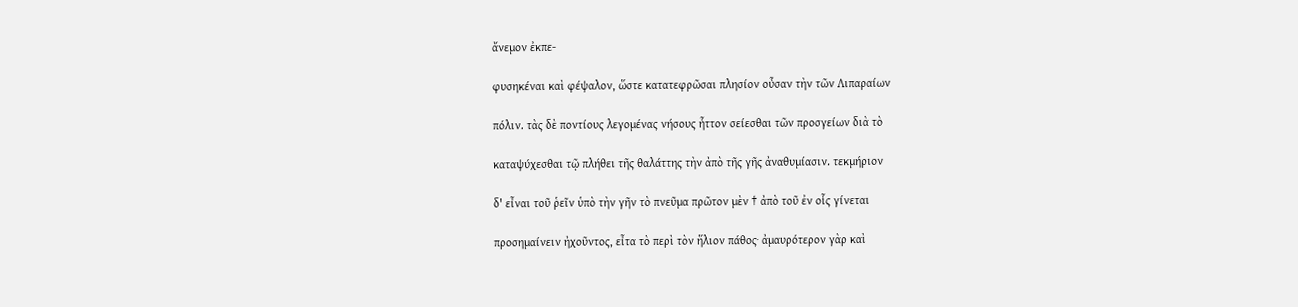ἄνεμον ἐκπε-

φυσηκέναι καὶ φέψαλον, ὥστε κατατεφρῶσαι πλησίον οὖσαν τὴν τῶν Λιπαραίων

πόλιν. τὰς δὲ ποντίους λεγομένας νήσους ἧττον σείεσθαι τῶν προσγείων διὰ τὸ

καταψύχεσθαι τῷ πλήθει τῆς θαλάττης τὴν ἀπὸ τῆς γῆς ἀναθυμίασιν. τεκμήριον

δ' εἶναι τοῦ ῥεῖν ὑπὸ τὴν γῆν τὸ πνεῦμα πρῶτον μὲν † ἀπὸ τοῦ ἐν οἷς γίνεται

προσημαίνειν ἠχοῦντος, εἶτα τὸ περὶ τὸν ἥλιον πάθος· ἀμαυρότερον γὰρ καὶ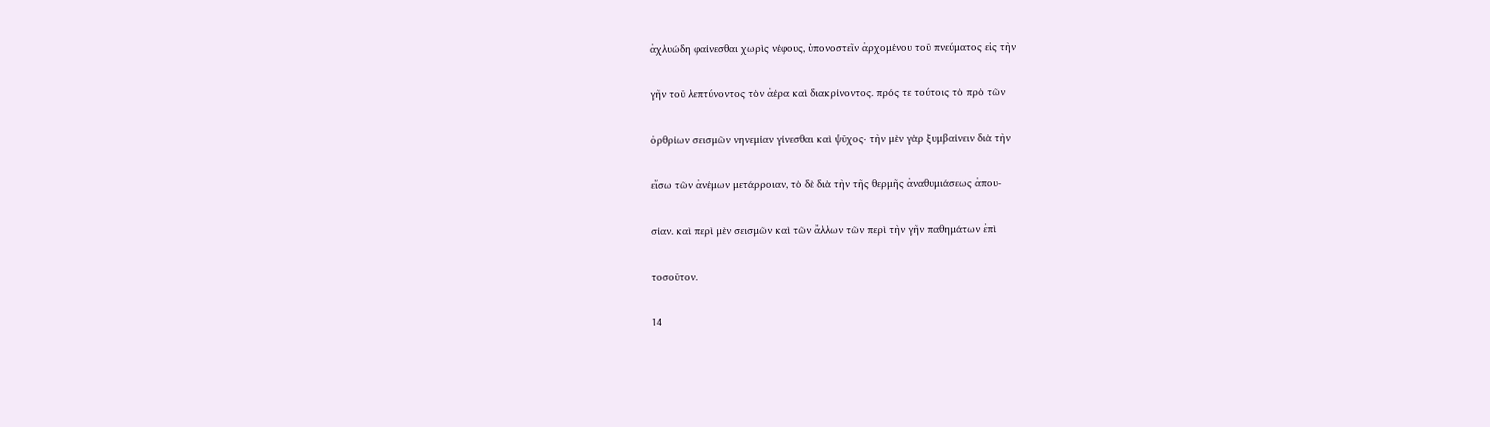ἀχλυώδη φαίνεσθαι χωρὶς νέφους, ὑπονοστεῖν ἀρχομένου τοῦ πνεύματος εἰς τὴν

γῆν τοῦ λεπτύνοντος τὸν ἀέρα καὶ διακρίνοντος. πρός τε τούτοις τὸ πρὸ τῶν

ὀρθρίων σεισμῶν νηνεμίαν γίνεσθαι καὶ ψῦχος· τὴν μὲν γὰρ ξυμβαίνειν διὰ τὴν

εἴσω τῶν ἀνέμων μετάρροιαν, τὸ δὲ διὰ τὴν τῆς θερμῆς ἀναθυμιάσεως ἀπου-

σίαν. καὶ περὶ μὲν σεισμῶν καὶ τῶν ἄλλων τῶν περὶ τὴν γῆν παθημάτων ἐπὶ

τοσοῦτον.

14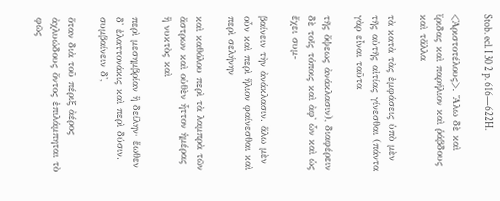Stob. ecl. I 30 2 p. 616—622H.

<Ἀριστοτέλους>. Ἅλω δὲ καὶ ἴριδας καὶ παρήλιον καὶ ῥάβδους καὶ τἄλλα

τὰ κατὰ τὰς ἐμφάσεις ὑπὸ μὲν τῆς αὐτῆς αἰτίας γίνεσθαι (πάντα γὰρ εἶναι ταῦτα

τῆς ὄψεως ἀνάκλασιν), διαφέρειν δὲ τοῖς τόποις καὶ ἀφ' ὧν καὶ ὡς ἔχει συμ-

βαίνειν τὴν ἀνάκλασιν. ἅλω μὲν οὖν καὶ περὶ ἥλιον φαίνεσθαι καὶ περὶ σελήνην

καὶ καθόλου περὶ τὰ λαμπρὰ τῶν ἄστρων καὶ οὐθὲν ἧττον ἡμέρας ἢ νυκτὸς καὶ

περὶ μεσημβρίαν ἢ δείλην· ἕωθεν δ' ἐλαττονάκις καὶ περὶ δύσιν. συμβαίνειν δ',

ὅταν διὰ τοῦ πέριξ ἀέρος ἀχλυώδους ὄντος ἐπιλάμπηται τὸ φῶς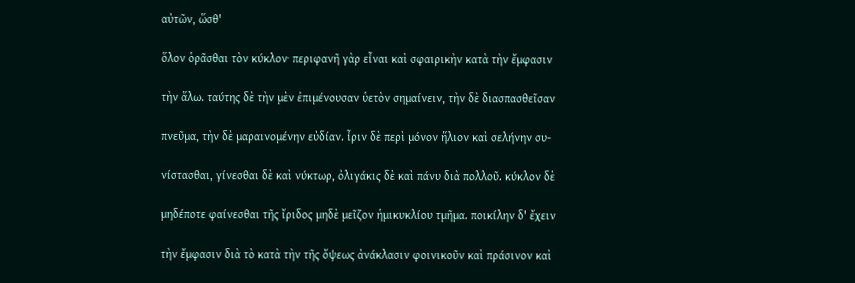αὐτῶν, ὥσθ'

ὅλον ὁρᾶσθαι τὸν κύκλον· περιφανῆ γὰρ εἶναι καὶ σφαιρικὴν κατὰ τὴν ἔμφασιν

τὴν ἅλω. ταύτης δὲ τὴν μὲν ἐπιμένουσαν ὑετὸν σημαίνειν, τὴν δὲ διασπασθεῖσαν

πνεῦμα, τὴν δὲ μαραινομένην εὐδίαν. ἶριν δὲ περὶ μόνον ἥλιον καὶ σελήνην συ-

νίστασθαι, γίνεσθαι δὲ καὶ νύκτωρ, ὀλιγάκις δὲ καὶ πάνυ διὰ πολλοῦ. κύκλον δὲ

μηδέποτε φαίνεσθαι τῆς ἴριδος μηδὲ μεῖζον ἡμικυκλίου τμῆμα. ποικίλην δ' ἔχειν

τὴν ἔμφασιν διὰ τὸ κατὰ τὴν τῆς ὄψεως ἀνάκλασιν φοινικοῦν καὶ πράσινον καὶ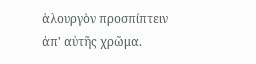ἁλουργὸν προσπίπτειν ἀπ' αὐτῆς χρῶμα.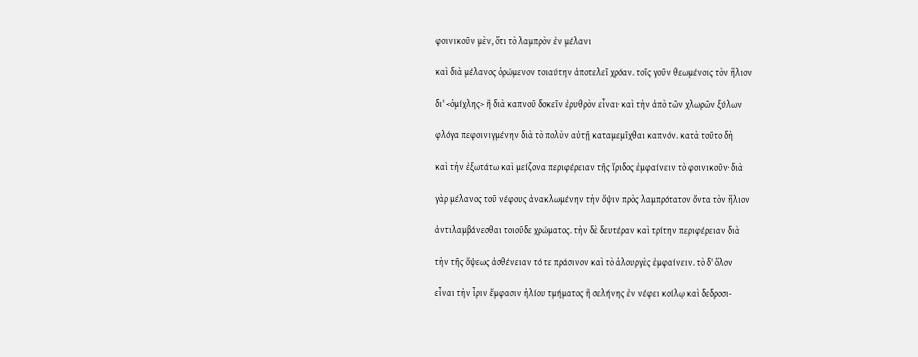φοινικοῦν μὲν, ὅτι τὸ λαμπρὸν ἐν μέλανι

καὶ διὰ μέλανος ὁρώμενον τοιαύτην ἀποτελεῖ χρόαν. τοῖς γοῦν θεωμένοις τὸν ἥλιον

δι' <ὁμίχλης> ἢ διὰ καπνοῦ δοκεῖν ἐρυθρὸν εἶναι· καὶ τὴν ἀπὸ τῶν χλωρῶν ξύλων

φλόγα πεφοινιγμένην διὰ τὸ πολὺν αὐτῇ καταμεμῖχθαι καπνόν. κατὰ τοῦτο δὴ

καὶ τὴν ἐξωτάτω καὶ μείζονα περιφέρειαν τῆς ἴριδος ἐμφαίνειν τὸ φοινικοῦν· διὰ

γὰρ μέλανος τοῦ νέφους ἀνακλωμένην τὴν ὄψιν πρὸς λαμπρότατον ὄντα τὸν ἥλιον

ἀντιλαμβάνεσθαι τοιοῦδε χρώματος. τὴν δὲ δευτέραν καὶ τρίτην περιφέρειαν διὰ

τὴν τῆς ὄψεως ἀσθένειαν τό τε πράσινον καὶ τὸ ἁλουργὲς ἐμφαίνειν. τὸ δ' ὅλον

εἶναι τὴν ἶριν ἔμφασιν ἡλίου τμήματος ἢ σελήνης ἐν νέφει κοίλῳ καὶ δεδροσι-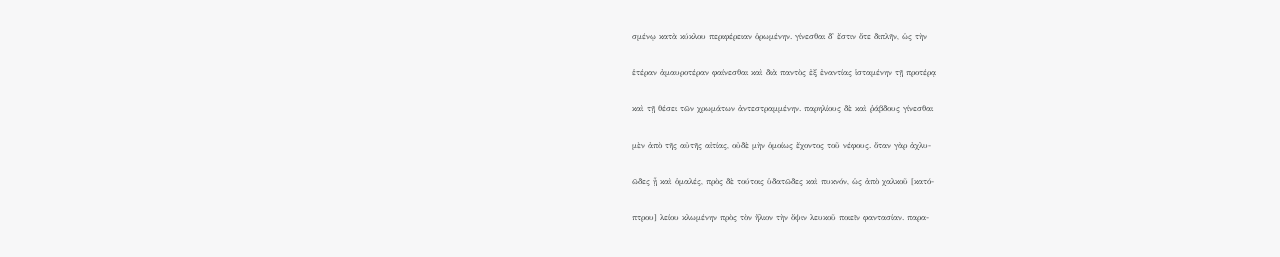σμένῳ κατὰ κύκλου περιφέρειαν ὁρωμένην. γίνεσθαι δ' ἔστιν ὅτε διπλῆν, ὡς τὴν

ἑτέραν ἀμαυροτέραν φαίνεσθαι καὶ διὰ παντὸς ἐξ ἐναντίας ἱσταμένην τῇ προτέρᾳ

καὶ τῇ θέσει τῶν χρωμάτων ἀντεστραμμένην. παρηλίους δὲ καὶ ῥάβδους γίνεσθαι

μὲν ἀπὸ τῆς αὐτῆς αἰτίας, οὐδὲ μὴν ὁμοίως ἔχοντος τοῦ νέφους. ὅταν γὰρ ἀχλυ-

ῶδες ᾖ καὶ ὁμαλές, πρὸς δὲ τούτοις ὑδατῶδες καὶ πυκνόν, ὡς ἀπὸ χαλκοῦ [κατό-

πτρου] λείου κλωμένην πρὸς τὸν ἥλιον τὴν ὄψιν λευκοῦ ποιεῖν φαντασίαν. παρα-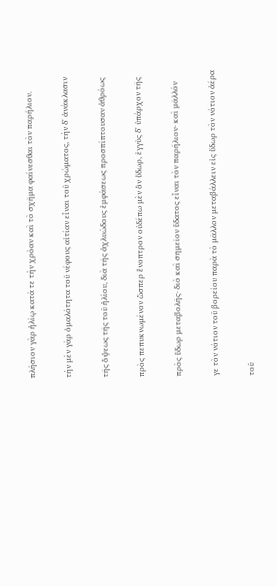πλήσιον γὰρ ἡλίῳ κατά τε τὴν χρόαν καὶ τὸ σχῆμα φαίνεσθαι τὸν παρήλιον.

τὴν μὲν γὰρ ὁμαλότητα τοῦ νέφους αἰτίαν εἶναι τοῦ χρώματος, τὴν δ' ἀνάκλασιν

τῆς ὄψεως τῆς τοῦ ἡλίου, διὰ τῆς ἀχλυώδους ἐμφάσεως προσπίπτουσαν ἀθρόως

πρὸς πεπυκνωμένον ὥσπερ ἔνοπτρον οὐδέπω μὲν ὂν ὕδωρ, ἐγγὺς δ' ὑπάρχον τῆς

πρὸς ὕδωρ μεταβολῆς· διὸ καὶ σημεῖον ὕδατος εἶναι τὸν παρήλιον· καὶ μᾶλλόν

γε τὸν νότιον τοῦ βορείου παρὰ τὸ μᾶλλον μεταβάλλειν εἰς ὕδωρ τὸν νότιον ἀέρα

τοῦ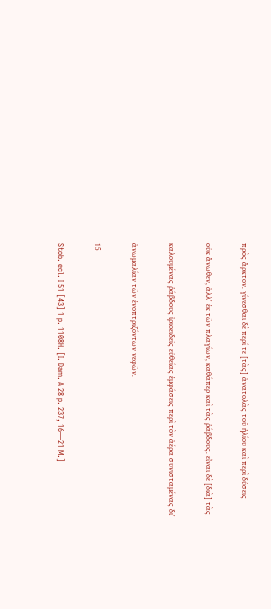πρὸς ἄρκτον. γίνεσθαι δὲ περί τε [τὰς] ἀνατολὰς τοῦ ἡλίου καὶ περὶ δύσεις

οὐκ ἄνωθεν, ἀλλ' ἐκ τῶν πλαγίων, καθάπερ καὶ τὰς ῥάβδους. εἶναι δὲ [διὰ] τὰς

καλουμένας ῥάβδους ἰριοειδεῖς εὐθείας ἐμφάσεις περὶ τὸν ἀέρα συνισταμένας δι'

ἀνωμαλίαν τῶν ἐνοπτριζόντων νεφῶν.

15

Stob. ecl. I 51 [43] 1 p. 1108H. [I. Dam. A 28 p. 237, 16—21 M.]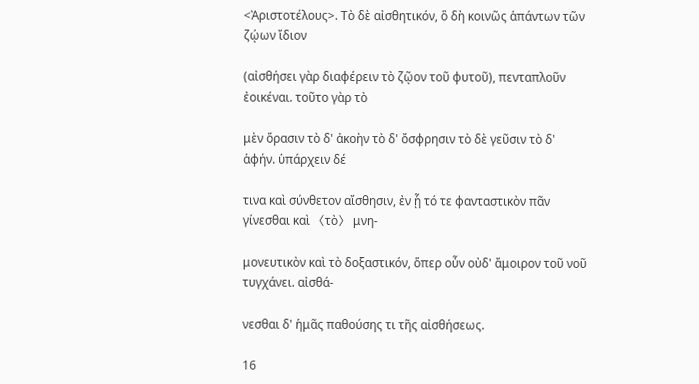<Ἀριστοτέλους>. Τὸ δὲ αἰσθητικόν, ὃ δὴ κοινῶς ἁπάντων τῶν ζῴων ἴδιον

(αἰσθήσει γὰρ διαφέρειν τὸ ζῷον τοῦ φυτοῦ), πενταπλοῦν ἐοικέναι. τοῦτο γὰρ τὸ

μὲν ὅρασιν τὸ δ' ἀκοὴν τὸ δ' ὄσφρησιν τὸ δὲ γεῦσιν τὸ δ' ἁφήν. ὑπάρχειν δέ

τινα καὶ σύνθετον αἴσθησιν, ἐν ᾗ τό τε φανταστικὸν πᾶν γίνεσθαι καὶ 〈τὸ〉 μνη-

μονευτικὸν καὶ τὸ δοξαστικόν, ὅπερ οὖν οὐδ' ἄμοιρον τοῦ νοῦ τυγχάνει. αἰσθά-

νεσθαι δ' ἡμᾶς παθούσης τι τῆς αἰσθήσεως.

16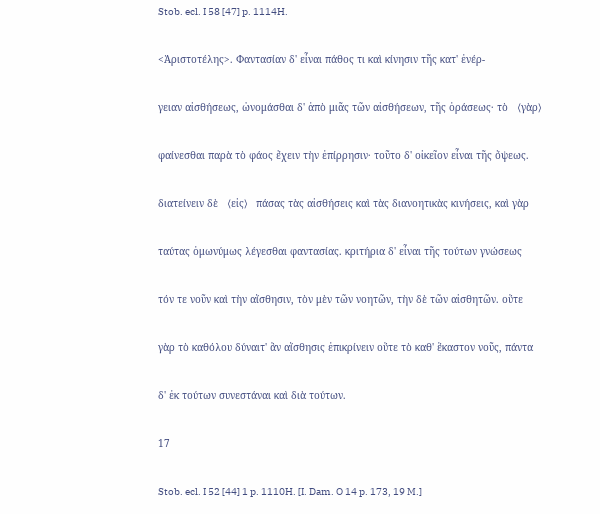Stob. ecl. I 58 [47] p. 1114H.

<Ἀριστοτέλης>. Φαντασίαν δ' εἶναι πάθος τι καὶ κίνησιν τῆς κατ' ἐνέρ-

γειαν αἰσθήσεως, ὠνομάσθαι δ' ἀπὸ μιᾶς τῶν αἰσθήσεων, τῆς ὁράσεως· τὸ 〈γὰρ〉

φαίνεσθαι παρὰ τὸ φάος ἔχειν τὴν ἐπίρρησιν· τοῦτο δ' οἰκεῖον εἶναι τῆς ὄψεως.

διατείνειν δὲ 〈εἰς〉 πάσας τὰς αἰσθήσεις καὶ τὰς διανοητικὰς κινήσεις, καὶ γὰρ

ταύτας ὁμωνύμως λέγεσθαι φαντασίας. κριτήρια δ' εἶναι τῆς τούτων γνώσεως

τόν τε νοῦν καὶ τὴν αἴσθησιν, τὸν μὲν τῶν νοητῶν, τὴν δὲ τῶν αἰσθητῶν. οὔτε

γὰρ τὸ καθόλου δύναιτ' ἂν αἴσθησις ἐπικρίνειν οὔτε τὸ καθ' ἕκαστον νοῦς, πάντα

δ' ἐκ τούτων συνεστάναι καὶ διὰ τούτων.

17

Stob. ecl. I 52 [44] 1 p. 1110H. [I. Dam. O 14 p. 173, 19 M.]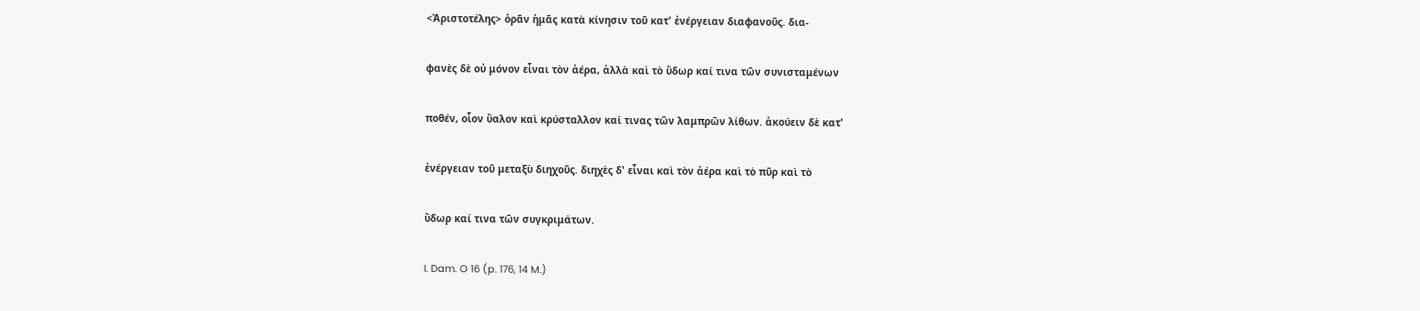<Ἀριστοτέλης> ὁρᾶν ἡμᾶς κατὰ κίνησιν τοῦ κατ' ἐνέργειαν διαφανοῦς. δια-

φανὲς δὲ οὐ μόνον εἶναι τὸν ἀέρα, ἀλλὰ καὶ τὸ ὕδωρ καί τινα τῶν συνισταμένων

ποθέν, οἷον ὕαλον καὶ κρύσταλλον καί τινας τῶν λαμπρῶν λίθων. ἀκούειν δὲ κατ'

ἐνέργειαν τοῦ μεταξὺ διηχοῦς. διηχὲς δ' εἶναι καὶ τὸν ἀέρα καὶ τὸ πῦρ καὶ τὸ

ὕδωρ καί τινα τῶν συγκριμάτων.

I. Dam. O 16 (p. 176, 14 M.)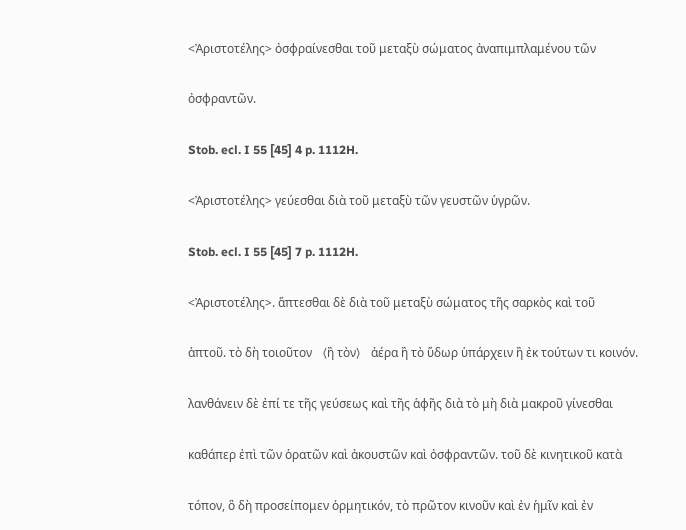<Ἀριστοτέλης> ὀσφραίνεσθαι τοῦ μεταξὺ σώματος ἀναπιμπλαμένου τῶν

ὀσφραντῶν.

Stob. ecl. I 55 [45] 4 p. 1112H.

<Ἀριστοτέλης> γεύεσθαι διὰ τοῦ μεταξὺ τῶν γευστῶν ὑγρῶν.

Stob. ecl. I 55 [45] 7 p. 1112H.

<Ἀριστοτέλης>. ἅπτεσθαι δὲ διὰ τοῦ μεταξὺ σώματος τῆς σαρκὸς καὶ τοῦ

ἁπτοῦ. τὸ δὴ τοιοῦτον 〈ἢ τὸν〉 ἀέρα ἢ τὸ ὕδωρ ὑπάρχειν ἢ ἐκ τούτων τι κοινόν.

λανθάνειν δὲ ἐπί τε τῆς γεύσεως καὶ τῆς ἁφῆς διὰ τὸ μὴ διὰ μακροῦ γίνεσθαι

καθάπερ ἐπὶ τῶν ὁρατῶν καὶ ἀκουστῶν καὶ ὀσφραντῶν. τοῦ δὲ κινητικοῦ κατὰ

τόπον, ὃ δὴ προσείπομεν ὁρμητικόν, τὸ πρῶτον κινοῦν καὶ ἐν ἡμῖν καὶ ἐν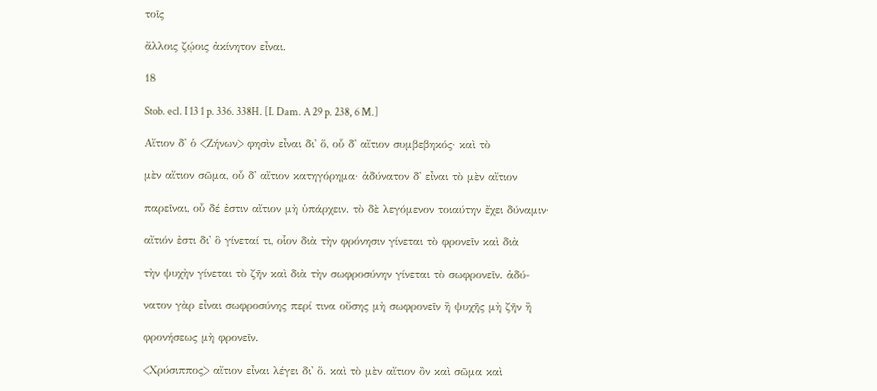τοῖς

ἄλλοις ζῴοις ἀκίνητον εἶναι.

18

Stob. ecl. I 13 1 p. 336. 338H. [I. Dam. A 29 p. 238, 6 M.]

Αἴτιον δ' ὁ <Ζήνων> φησὶν εἶναι δι' ὅ, οὗ δ' αἴτιον συμβεβηκός· καὶ τὸ

μὲν αἴτιον σῶμα, οὗ δ' αἴτιον κατηγόρημα· ἀδύνατον δ' εἶναι τὸ μὲν αἴτιον

παρεῖναι, οὗ δέ ἐστιν αἴτιον μὴ ὑπάρχειν. τὸ δὲ λεγόμενον τοιαύτην ἔχει δύναμιν·

αἴτιόν ἐστι δι' ὃ γίνεταί τι, οἷον διὰ τὴν φρόνησιν γίνεται τὸ φρονεῖν καὶ διὰ

τὴν ψυχὴν γίνεται τὸ ζῆν καὶ διὰ τὴν σωφροσύνην γίνεται τὸ σωφρονεῖν. ἀδύ-

νατον γὰρ εἶναι σωφροσύνης περί τινα οὔσης μὴ σωφρονεῖν ἢ ψυχῆς μὴ ζῆν ἢ

φρονήσεως μὴ φρονεῖν.

<Χρύσιππος> αἴτιον εἶναι λέγει δι' ὅ. καὶ τὸ μὲν αἴτιον ὂν καὶ σῶμα καὶ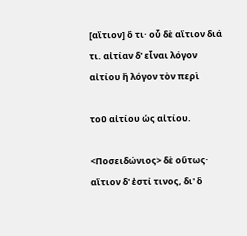[αἴτιον] ὅ τι· οὗ δὲ αἴτιον διά τι. αἰτίαν δ' εἶναι λόγον αἰτίου ἢ λόγον τὸν περὶ

τοῦ αἰτίου ὡς αἰτίου.

<Ποσειδώνιος> δὲ οὕτως· αἴτιον δ' ἐστί τινος, δι' ὃ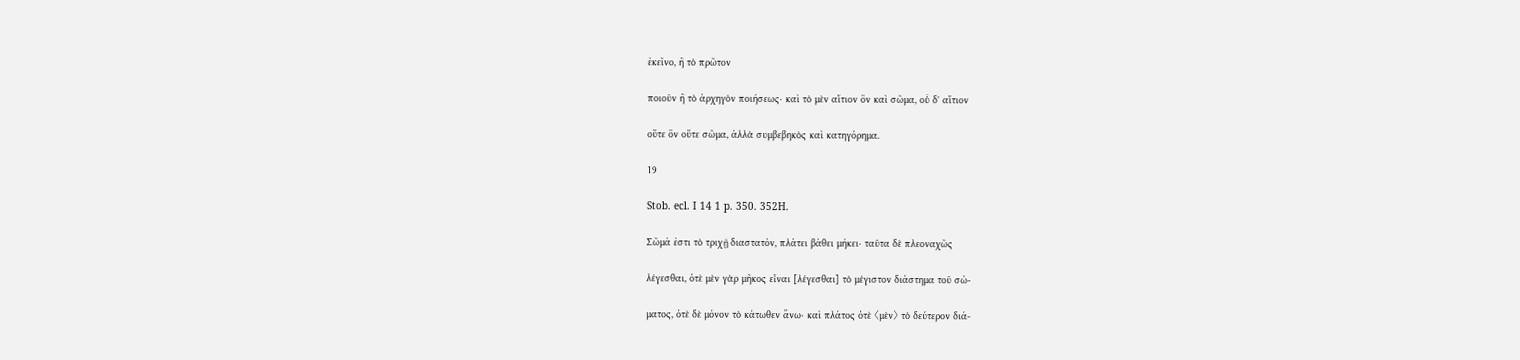ἐκεῖνο, ἢ τὸ πρῶτον

ποιοῦν ἢ τὸ ἀρχηγὸν ποιήσεως· καὶ τὸ μὲν αἴτιον ὂν καὶ σῶμα, οὗ δ' αἴτιον

οὔτε ὂν οὔτε σῶμα, ἀλλὰ συμβεβηκὸς καὶ κατηγόρημα.

19

Stob. ecl. I 14 1 p. 350. 352H.

Σῶμά ἐστι τὸ τριχῇ διαστατόν, πλάτει βάθει μήκει· ταῦτα δὲ πλεοναχῶς

λέγεσθαι, ὁτὲ μὲν γὰρ μῆκος εἶναι [λέγεσθαι] τὸ μέγιστον διάστημα τοῦ σώ-

ματος, ὁτὲ δὲ μόνον τὸ κάτωθεν ἄνω· καὶ πλάτος ὁτὲ 〈μὲν〉 τὸ δεύτερον διά-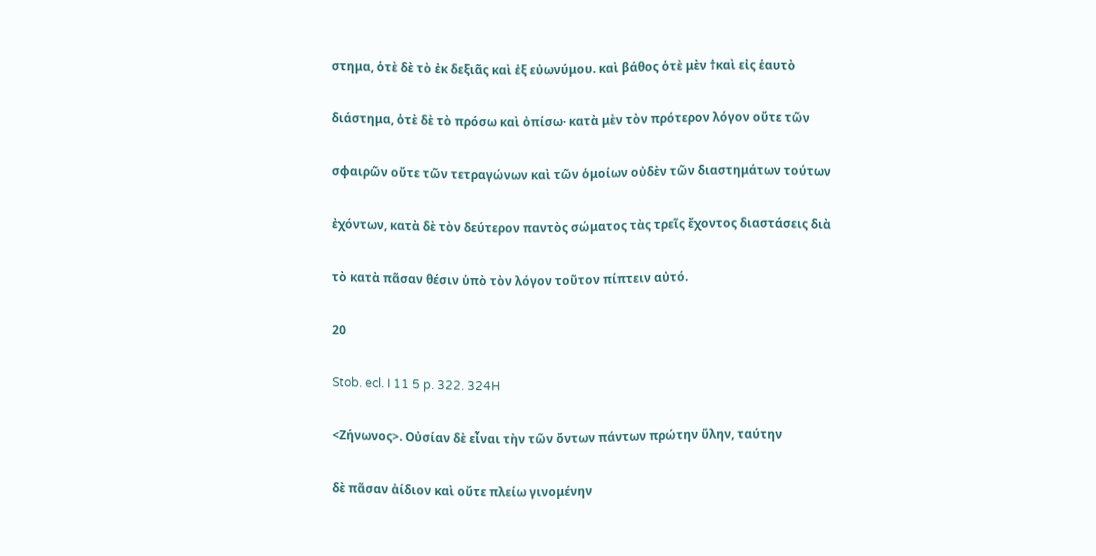στημα, ὁτὲ δὲ τὸ ἐκ δεξιᾶς καὶ ἐξ εὐωνύμου. καὶ βάθος ὁτὲ μὲν †καὶ εἰς ἑαυτὸ

διάστημα, ὁτὲ δὲ τὸ πρόσω καὶ ὀπίσω· κατὰ μὲν τὸν πρότερον λόγον οὔτε τῶν

σφαιρῶν οὔτε τῶν τετραγώνων καὶ τῶν ὁμοίων οὐδὲν τῶν διαστημάτων τούτων

ἐχόντων, κατὰ δὲ τὸν δεύτερον παντὸς σώματος τὰς τρεῖς ἔχοντος διαστάσεις διὰ

τὸ κατὰ πᾶσαν θέσιν ὑπὸ τὸν λόγον τοῦτον πίπτειν αὐτό.

20

Stob. ecl. I 11 5 p. 322. 324H

<Ζήνωνος>. Οὐσίαν δὲ εἶναι τὴν τῶν ὄντων πάντων πρώτην ὕλην, ταύτην

δὲ πᾶσαν ἀίδιον καὶ οὔτε πλείω γινομένην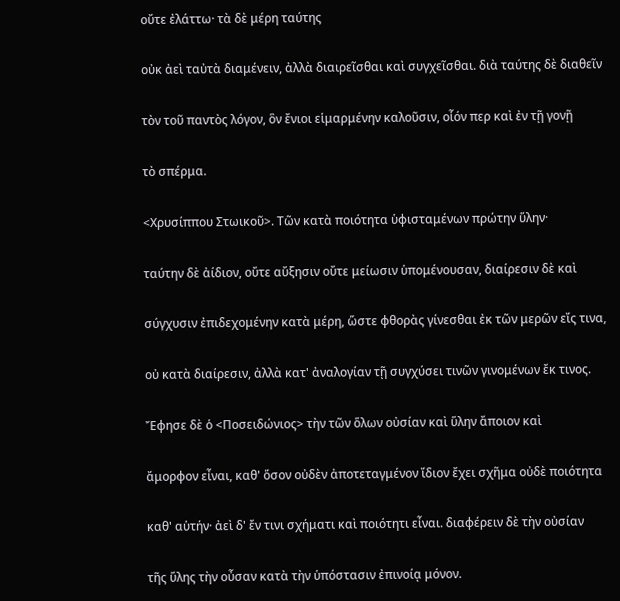οὔτε ἐλάττω· τὰ δὲ μέρη ταύτης

οὐκ ἀεὶ ταὐτὰ διαμένειν, ἀλλὰ διαιρεῖσθαι καὶ συγχεῖσθαι. διὰ ταύτης δὲ διαθεῖν

τὸν τοῦ παντὸς λόγον, ὃν ἔνιοι εἱμαρμένην καλοῦσιν, οἷόν περ καὶ ἐν τῇ γονῇ

τὸ σπέρμα.

<Χρυσίππου Στωικοῦ>. Τῶν κατὰ ποιότητα ὑφισταμένων πρώτην ὕλην·

ταύτην δὲ ἀίδιον, οὔτε αὔξησιν οὔτε μείωσιν ὑπομένουσαν, διαίρεσιν δὲ καὶ

σύγχυσιν ἐπιδεχομένην κατὰ μέρη, ὥστε φθορὰς γίνεσθαι ἐκ τῶν μερῶν εἴς τινα,

οὐ κατὰ διαίρεσιν, ἀλλὰ κατ' ἀναλογίαν τῇ συγχύσει τινῶν γινομένων ἔκ τινος.

Ἔφησε δὲ ὁ <Ποσειδώνιος> τὴν τῶν ὅλων οὐσίαν καὶ ὕλην ἄποιον καὶ

ἄμορφον εἶναι, καθ' ὅσον οὐδὲν ἀποτεταγμένον ἴδιον ἔχει σχῆμα οὐδὲ ποιότητα

καθ' αὑτήν· ἀεὶ δ' ἔν τινι σχήματι καὶ ποιότητι εἶναι. διαφέρειν δὲ τὴν οὐσίαν

τῆς ὕλης τὴν οὖσαν κατὰ τὴν ὑπόστασιν ἐπινοίᾳ μόνον.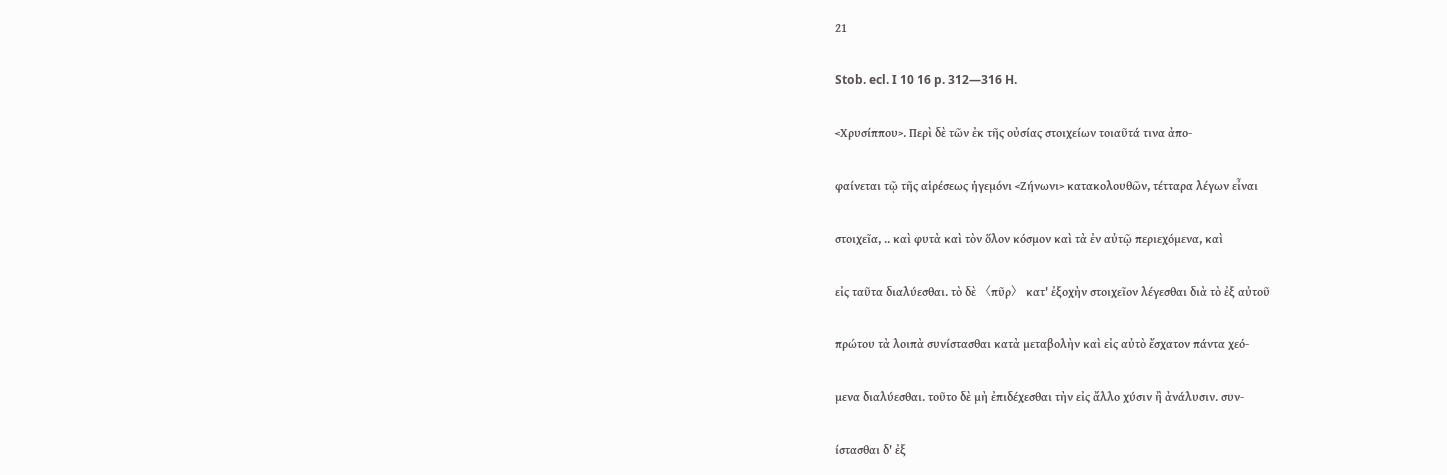21

Stob. ecl. I 10 16 p. 312—316 H.

<Χρυσίππου>. Περὶ δὲ τῶν ἐκ τῆς οὐσίας στοιχείων τοιαῦτά τινα ἀπο-

φαίνεται τῷ τῆς αἱρέσεως ἡγεμόνι <Ζήνωνι> κατακολουθῶν, τέτταρα λέγων εἶναι

στοιχεῖα, .. καὶ φυτὰ καὶ τὸν ὅλον κόσμον καὶ τὰ ἐν αὐτῷ περιεχόμενα, καὶ

εἰς ταῦτα διαλύεσθαι. τὸ δὲ 〈πῦρ〉 κατ' ἐξοχὴν στοιχεῖον λέγεσθαι διὰ τὸ ἐξ αὐτοῦ

πρώτου τὰ λοιπὰ συνίστασθαι κατὰ μεταβολὴν καὶ εἰς αὐτὸ ἔσχατον πάντα χεό-

μενα διαλύεσθαι. τοῦτο δὲ μὴ ἐπιδέχεσθαι τὴν εἰς ἄλλο χύσιν ἢ ἀνάλυσιν. συν-

ίστασθαι δ' ἐξ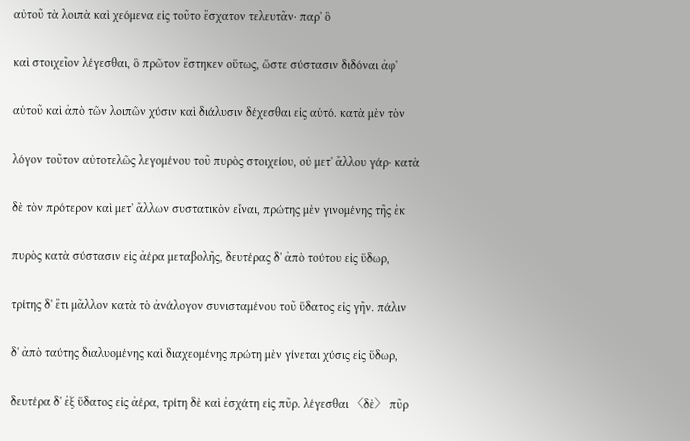αὐτοῦ τὰ λοιπὰ καὶ χεόμενα εἰς τοῦτο ἔσχατον τελευτᾶν· παρ' ὃ

καὶ στοιχεῖον λέγεσθαι, ὃ πρῶτον ἕστηκεν οὕτως, ὥστε σύστασιν διδόναι ἀφ'

αὑτοῦ καὶ ἀπὸ τῶν λοιπῶν χύσιν καὶ διάλυσιν δέχεσθαι εἰς αὑτό. κατὰ μὲν τὸν

λόγον τοῦτον αὐτοτελῶς λεγομένου τοῦ πυρὸς στοιχείου, οὐ μετ' ἄλλου γάρ· κατὰ

δὲ τὸν πρότερον καὶ μετ' ἄλλων συστατικὸν εἶναι, πρώτης μὲν γινομένης τῆς ἐκ

πυρὸς κατὰ σύστασιν εἰς ἀέρα μεταβολῆς, δευτέρας δ' ἀπὸ τούτου εἰς ὕδωρ,

τρίτης δ' ἔτι μᾶλλον κατὰ τὸ ἀνάλογον συνισταμένου τοῦ ὕδατος εἰς γῆν. πάλιν

δ' ἀπὸ ταύτης διαλυομένης καὶ διαχεομένης πρώτη μὲν γίνεται χύσις εἰς ὕδωρ,

δευτέρα δ' ἐξ ὕδατος εἰς ἀέρα, τρίτη δὲ καὶ ἐσχάτη εἰς πῦρ. λέγεσθαι 〈δὲ〉 πῦρ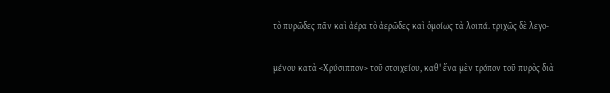τὸ πυρῶδες πᾶν καὶ ἀέρα τὸ ἀερῶδες καὶ ὁμοίως τὰ λοιπά. τριχῶς δὲ λεγο-

μένου κατὰ <Χρύσιππον> τοῦ στοιχείου, καθ' ἕνα μὲν τρόπον τοῦ πυρὸς διὰ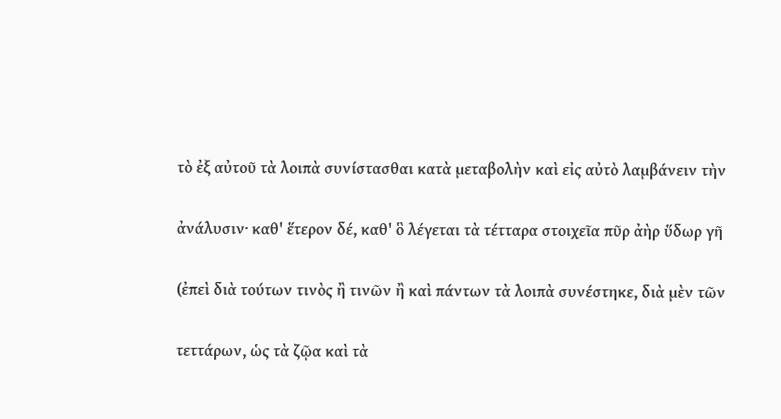τὸ ἐξ αὐτοῦ τὰ λοιπὰ συνίστασθαι κατὰ μεταβολὴν καὶ εἰς αὐτὸ λαμβάνειν τὴν

ἀνάλυσιν· καθ' ἕτερον δέ, καθ' ὃ λέγεται τὰ τέτταρα στοιχεῖα πῦρ ἀὴρ ὕδωρ γῆ

(ἐπεὶ διὰ τούτων τινὸς ἢ τινῶν ἢ καὶ πάντων τὰ λοιπὰ συνέστηκε, διὰ μὲν τῶν

τεττάρων, ὡς τὰ ζῷα καὶ τὰ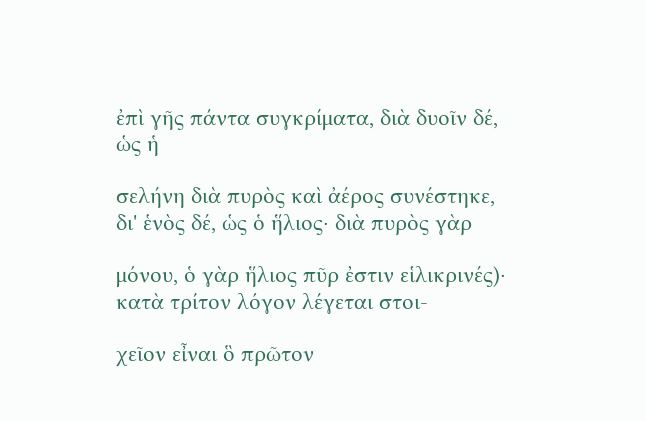ἐπὶ γῆς πάντα συγκρίματα, διὰ δυοῖν δέ, ὡς ἡ

σελήνη διὰ πυρὸς καὶ ἀέρος συνέστηκε, δι' ἑνὸς δέ, ὡς ὁ ἥλιος· διὰ πυρὸς γὰρ

μόνου, ὁ γὰρ ἥλιος πῦρ ἐστιν εἱλικρινές)· κατὰ τρίτον λόγον λέγεται στοι-

χεῖον εἶναι ὃ πρῶτον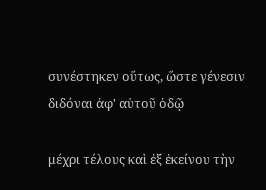συνέστηκεν οὕτως, ὥστε γένεσιν διδόναι ἀφ' αὑτοῦ ὁδῷ

μέχρι τέλους καὶ ἐξ ἐκείνου τὴν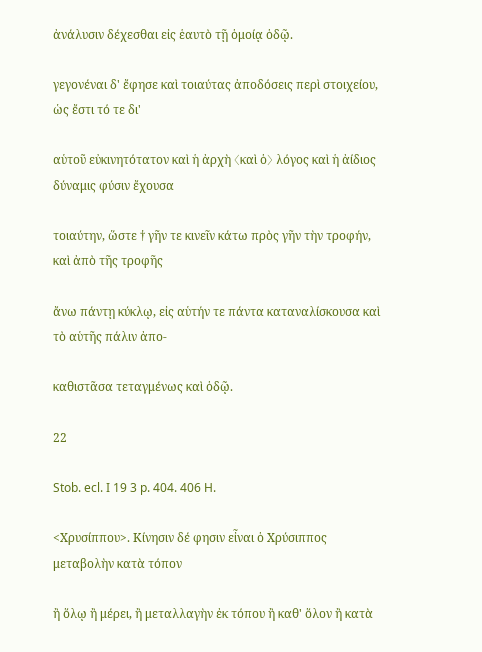ἀνάλυσιν δέχεσθαι εἰς ἑαυτὸ τῇ ὁμοίᾳ ὁδῷ.

γεγονέναι δ' ἔφησε καὶ τοιαύτας ἀποδόσεις περὶ στοιχείου, ὡς ἔστι τό τε δι'

αὑτοῦ εὐκινητότατον καὶ ἡ ἀρχὴ 〈καὶ ὁ〉 λόγος καὶ ἡ ἀίδιος δύναμις φύσιν ἔχουσα

τοιαύτην, ὥστε † γῆν τε κινεῖν κάτω πρὸς γῆν τὴν τροφήν, καὶ ἀπὸ τῆς τροφῆς

ἄνω πάντῃ κύκλῳ, εἰς αὑτήν τε πάντα καταναλίσκουσα καὶ τὸ αὑτῆς πάλιν ἀπο-

καθιστᾶσα τεταγμένως καὶ ὁδῷ.

22

Stob. ecl. I 19 3 p. 404. 406 H.

<Χρυσίππου>. Κίνησιν δέ φησιν εἶναι ὁ Χρύσιππος μεταβολὴν κατὰ τόπον

ἢ ὅλῳ ἢ μέρει, ἢ μεταλλαγὴν ἐκ τόπου ἢ καθ' ὅλον ἢ κατὰ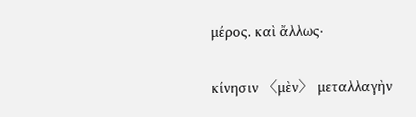μέρος. καὶ ἄλλως·

κίνησιν 〈μὲν〉 μεταλλαγὴν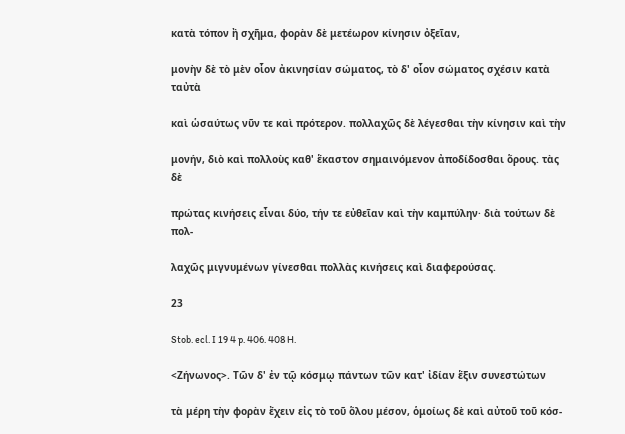κατὰ τόπον ἢ σχῆμα, φορὰν δὲ μετέωρον κίνησιν ὀξεῖαν,

μονὴν δὲ τὸ μὲν οἷον ἀκινησίαν σώματος, τὸ δ' οἷον σώματος σχέσιν κατὰ ταὐτὰ

καὶ ὡσαύτως νῦν τε καὶ πρότερον. πολλαχῶς δὲ λέγεσθαι τὴν κίνησιν καὶ τὴν

μονήν, διὸ καὶ πολλοὺς καθ' ἕκαστον σημαινόμενον ἀποδίδοσθαι ὅρους. τὰς δὲ

πρώτας κινήσεις εἶναι δύο, τήν τε εὐθεῖαν καὶ τὴν καμπύλην· διὰ τούτων δὲ πολ-

λαχῶς μιγνυμένων γίνεσθαι πολλὰς κινήσεις καὶ διαφερούσας.

23

Stob. ecl. I 19 4 p. 406. 408 H.

<Ζήνωνος>. Τῶν δ' ἐν τῷ κόσμῳ πάντων τῶν κατ' ἰδίαν ἕξιν συνεστώτων

τὰ μέρη τὴν φορὰν ἔχειν εἰς τὸ τοῦ ὅλου μέσον, ὁμοίως δὲ καὶ αὐτοῦ τοῦ κόσ-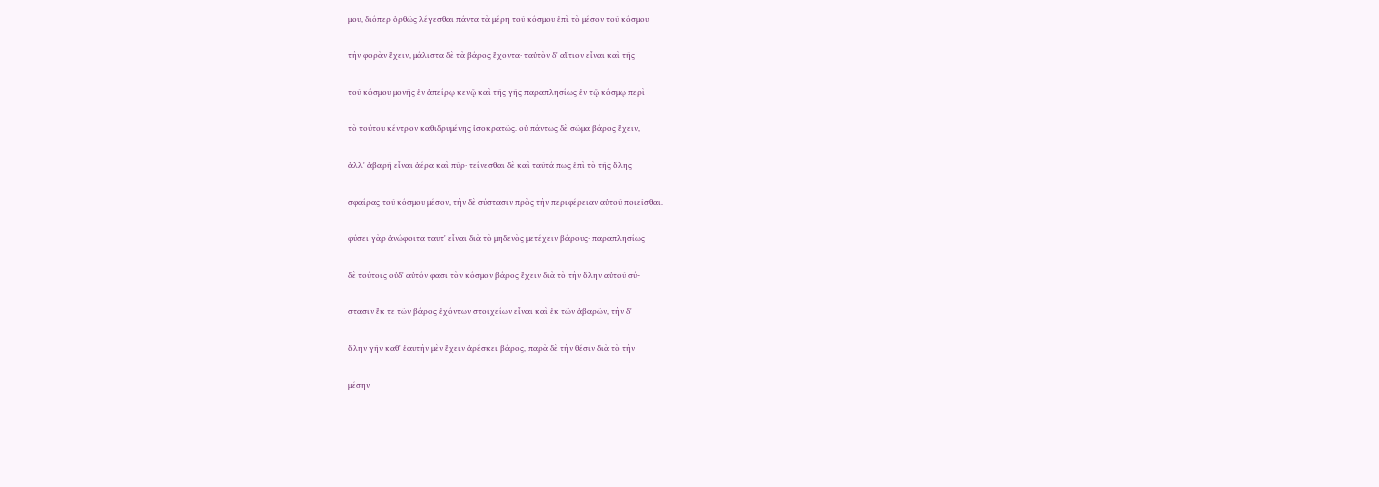μου, διόπερ ὀρθῶς λέγεσθαι πάντα τὰ μέρη τοῦ κόσμου ἐπὶ τὸ μέσον τοῦ κόσμου

τὴν φορὰν ἔχειν, μάλιστα δὲ τὰ βάρος ἔχοντα· ταὐτὸν δ' αἴτιον εἶναι καὶ τῆς

τοῦ κόσμου μονῆς ἐν ἀπείρῳ κενῷ καὶ τῆς γῆς παραπλησίως ἐν τῷ κόσμῳ περὶ

τὸ τούτου κέντρον καθιδρυμένης ἰσοκρατῶς. οὐ πάντως δὲ σῶμα βάρος ἔχειν,

ἀλλ' ἀβαρῆ εἶναι ἀέρα καὶ πῦρ· τείνεσθαι δὲ καὶ ταῦτά πως ἐπὶ τὸ τῆς ὅλης

σφαίρας τοῦ κόσμου μέσον, τὴν δὲ σύστασιν πρὸς τὴν περιφέρειαν αὐτοῦ ποιεῖσθαι.

φύσει γὰρ ἀνώφοιτα ταυτ' εἶναι διὰ τὸ μηδενὸς μετέχειν βάρους· παραπλησίως

δὲ τούτοις οὐδ' αὐτόν φασι τὸν κόσμον βάρος ἔχειν διὰ τὸ τὴν ὅλην αὐτοῦ σύ-

στασιν ἔκ τε τῶν βάρος ἐχόντων στοιχείων εἶναι καὶ ἐκ τῶν ἀβαρῶν, τὴν δ'

ὅλην γῆν καθ' ἑαυτὴν μὲν ἔχειν ἀρέσκει βάρος, παρὰ δὲ τὴν θέσιν διὰ τὸ τὴν

μέσην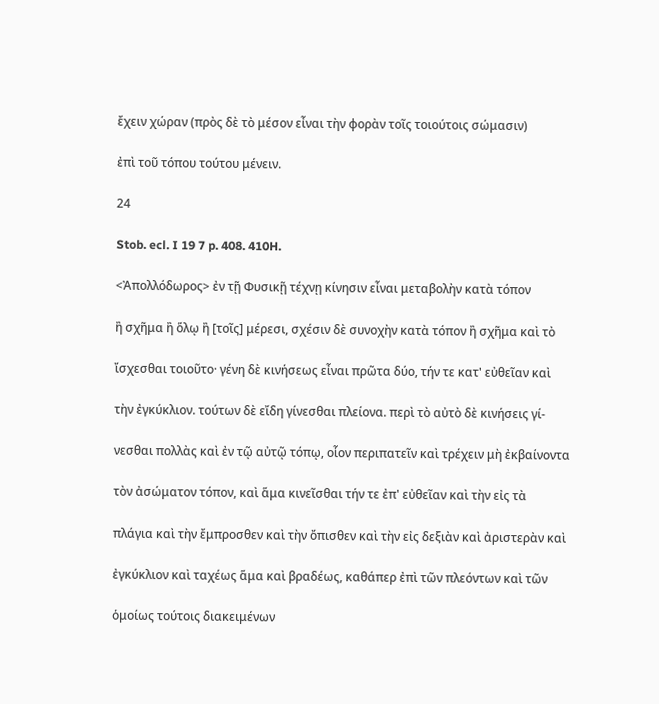ἔχειν χώραν (πρὸς δὲ τὸ μέσον εἶναι τὴν φορὰν τοῖς τοιούτοις σώμασιν)

ἐπὶ τοῦ τόπου τούτου μένειν.

24

Stob. ecl. I 19 7 p. 408. 410H.

<Ἀπολλόδωρος> ἐν τῇ Φυσικῇ τέχνῃ κίνησιν εἶναι μεταβολὴν κατὰ τόπον

ἢ σχῆμα ἢ ὅλῳ ἢ [τοῖς] μέρεσι, σχέσιν δὲ συνοχὴν κατὰ τόπον ἢ σχῆμα καὶ τὸ

ἴσχεσθαι τοιοῦτο· γένη δὲ κινήσεως εἶναι πρῶτα δύο, τήν τε κατ' εὐθεῖαν καὶ

τὴν ἐγκύκλιον. τούτων δὲ εἴδη γίνεσθαι πλείονα. περὶ τὸ αὐτὸ δὲ κινήσεις γί-

νεσθαι πολλὰς καὶ ἐν τῷ αὐτῷ τόπῳ, οἷον περιπατεῖν καὶ τρέχειν μὴ ἐκβαίνοντα

τὸν ἀσώματον τόπον, καὶ ἅμα κινεῖσθαι τήν τε ἐπ' εὐθεῖαν καὶ τὴν εἰς τὰ

πλάγια καὶ τὴν ἔμπροσθεν καὶ τὴν ὄπισθεν καὶ τὴν εἰς δεξιὰν καὶ ἀριστερὰν καὶ

ἐγκύκλιον καὶ ταχέως ἅμα καὶ βραδέως, καθάπερ ἐπὶ τῶν πλεόντων καὶ τῶν

ὁμοίως τούτοις διακειμένων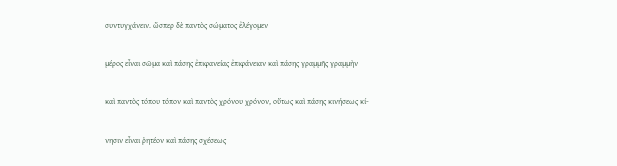συντυγχάνειν. ὥσπερ δὲ παντὸς σώματος ἐλέγομεν

μέρος εἶναι σῶμα καὶ πάσης ἐπιφανείας ἐπιφάνειαν καὶ πάσης γραμμῆς γραμμὴν

καὶ παντὸς τόπου τόπον καὶ παντὸς χρόνου χρόνον, οὕτως καὶ πάσης κινήσεως κί-

νησιν εἶναι ῥητέον καὶ πάσης σχέσεως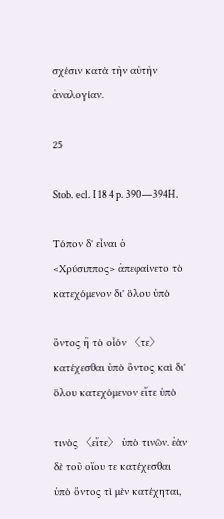σχέσιν κατὰ τὴν αὐτὴν ἀναλογίαν.

25

Stob. ecl. I 18 4 p. 390—394H.

Τόπον δ' εἶναι ὁ <Χρύσιππος> ἀπεφαίνετο τὸ κατεχόμενον δι' ὅλου ὑπὸ

ὄντος ἢ τὸ οἷόν 〈τε〉 κατέχεσθαι ὑπὸ ὄντος καὶ δι' ὅλου κατεχόμενον εἴτε ὑπὸ

τινὸς 〈εἴτε〉 ὑπὸ τινῶν. ἐὰν δὲ τοῦ οἵου τε κατέχεσθαι ὑπὸ ὄντος τὶ μὲν κατέχηται,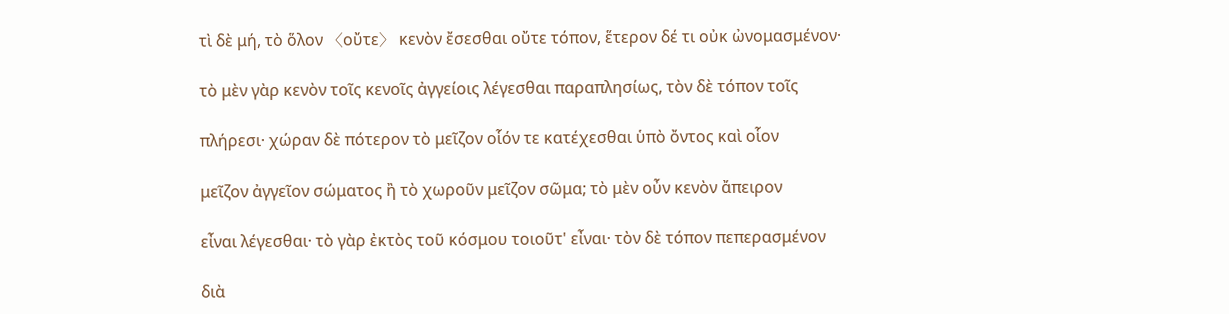τὶ δὲ μή, τὸ ὅλον 〈οὔτε〉 κενὸν ἔσεσθαι οὔτε τόπον, ἕτερον δέ τι οὐκ ὠνομασμένον·

τὸ μὲν γὰρ κενὸν τοῖς κενοῖς ἀγγείοις λέγεσθαι παραπλησίως, τὸν δὲ τόπον τοῖς

πλήρεσι· χώραν δὲ πότερον τὸ μεῖζον οἷόν τε κατέχεσθαι ὑπὸ ὄντος καὶ οἷον

μεῖζον ἀγγεῖον σώματος ἢ τὸ χωροῦν μεῖζον σῶμα; τὸ μὲν οὖν κενὸν ἄπειρον

εἶναι λέγεσθαι· τὸ γὰρ ἐκτὸς τοῦ κόσμου τοιοῦτ' εἶναι· τὸν δὲ τόπον πεπερασμένον

διὰ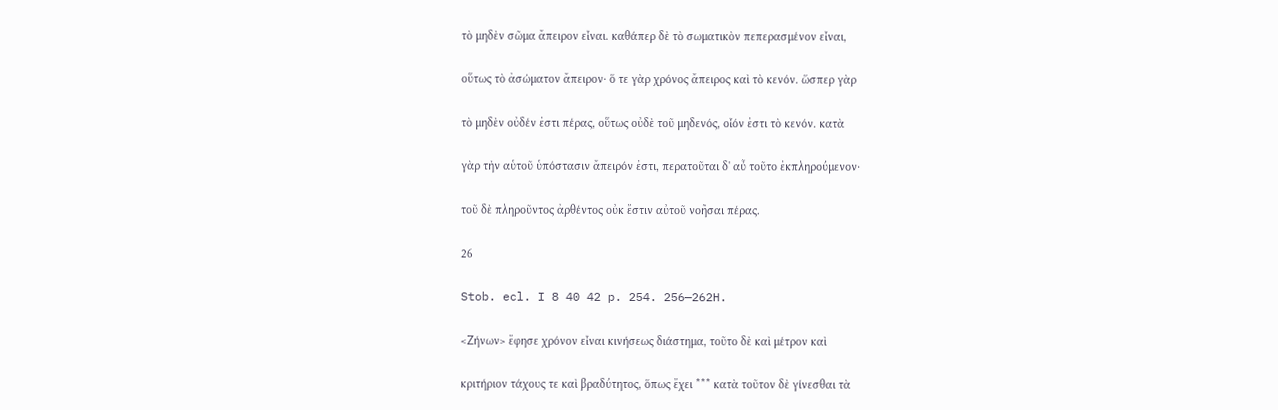τὸ μηδὲν σῶμα ἄπειρον εἶναι. καθάπερ δὲ τὸ σωματικὸν πεπερασμένον εἶναι,

οὕτως τὸ ἀσώματον ἄπειρον· ὅ τε γὰρ χρόνος ἄπειρος καὶ τὸ κενόν. ὥσπερ γὰρ

τὸ μηδὲν οὐδέν ἐστι πέρας, οὕτως οὐδὲ τοῦ μηδενός, οἷόν ἐστι τὸ κενόν. κατὰ

γὰρ τὴν αὑτοῦ ὑπόστασιν ἄπειρόν ἐστι, περατοῦται δ' αὖ τοῦτο ἐκπληρούμενον·

τοῦ δὲ πληροῦντος ἀρθέντος οὐκ ἔστιν αὐτοῦ νοῆσαι πέρας.

26

Stob. ecl. I 8 40 42 p. 254. 256—262H.

<Ζήνων> ἔφησε χρόνον εἶναι κινήσεως διάστημα, τοῦτο δὲ καὶ μέτρον καὶ

κριτήριον τάχους τε καὶ βραδύτητος, ὅπως ἔχει *** κατὰ τοῦτον δὲ γίνεσθαι τὰ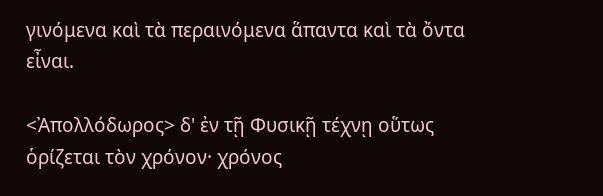γινόμενα καὶ τὰ περαινόμενα ἅπαντα καὶ τὰ ὄντα εἶναι.

<Ἀπολλόδωρος> δ' ἐν τῇ Φυσικῇ τέχνῃ οὕτως ὁρίζεται τὸν χρόνον· χρόνος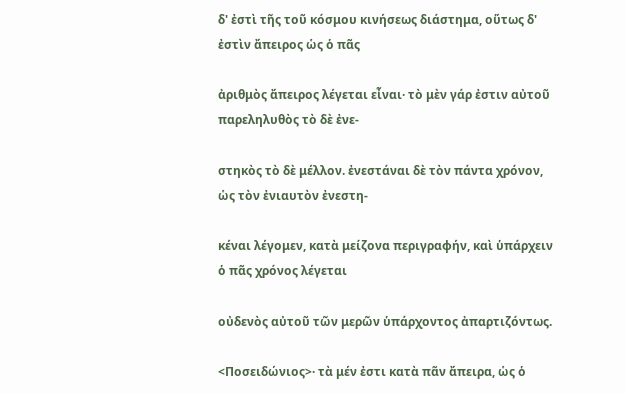δ' ἐστὶ τῆς τοῦ κόσμου κινήσεως διάστημα, οὕτως δ' ἐστὶν ἄπειρος ὡς ὁ πᾶς

ἀριθμὸς ἄπειρος λέγεται εἶναι· τὸ μὲν γάρ ἐστιν αὐτοῦ παρεληλυθὸς τὸ δὲ ἐνε-

στηκὸς τὸ δὲ μέλλον. ἐνεστάναι δὲ τὸν πάντα χρόνον, ὡς τὸν ἐνιαυτὸν ἐνεστη-

κέναι λέγομεν, κατὰ μείζονα περιγραφήν, καὶ ὑπάρχειν ὁ πᾶς χρόνος λέγεται

οὐδενὸς αὐτοῦ τῶν μερῶν ὑπάρχοντος ἀπαρτιζόντως.

<Ποσειδώνιος>· τὰ μέν ἐστι κατὰ πᾶν ἄπειρα, ὡς ὁ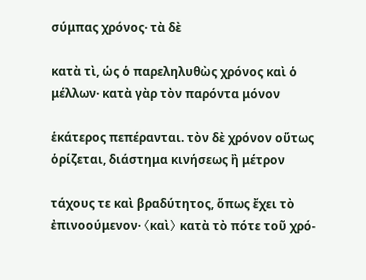σύμπας χρόνος· τὰ δὲ

κατὰ τὶ, ὡς ὁ παρεληλυθὼς χρόνος καὶ ὁ μέλλων· κατὰ γὰρ τὸν παρόντα μόνον

ἑκάτερος πεπέρανται. τὸν δὲ χρόνον οὕτως ὁρίζεται, διάστημα κινήσεως ἢ μέτρον

τάχους τε καὶ βραδύτητος, ὅπως ἔχει τὸ ἐπινοούμενον· 〈καὶ〉 κατὰ τὸ πότε τοῦ χρό-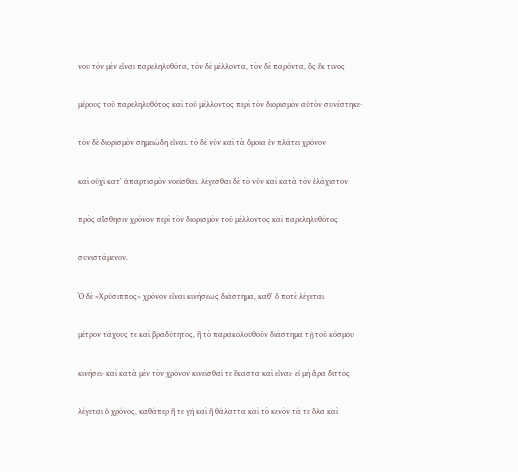νου τὸν μὲν εἶναι παρεληλυθότα, τὸν δὲ μέλλοντα, τὸν δὲ παρόντα, ὃς ἔκ τινος

μέρους τοῦ παρεληλυθότος καὶ τοῦ μέλλοντος περὶ τὸν διορισμὸν αὐτὸν συνέστηκε·

τὸν δὲ διορισμὸν σημειώδη εἶναι. τὸ δὲ νῦν καὶ τὰ ὅμοια ἐν πλάτει χρόνον

καὶ οὐχὶ κατ' ἀπαρτισμὸν νοεῖσθαι. λέγεσθαι δὲ τὸ νῦν καὶ κατὰ τὸν ἐλάχιστον

πρὸς αἴσθησιν χρόνον περὶ τὸν διορισμὸν τοῦ μέλλοντος καὶ παρεληλυθότος

συνιστάμενον.

Ὁ δὲ <Χρύσιππος> χρόνον εἶναι κινήσεως διάστημα, καθ' ὃ ποτὲ λέγεται

μέτρον τάχους τε καὶ βραδύτητος, ἢ τὸ παρακολουθοῦν διάστημα τῇ τοῦ κόσμου

κινήσει· καὶ κατὰ μὲν τὸν χρόνον κινεῖσθαί τε ἕκαστα καὶ εἶναι· εἰ μὴ ἄρα διττὸς

λέγεται ὁ χρόνος, καθάπερ ἥ τε γῆ καὶ ἢ θάλαττα καὶ τὸ κενὸν τά τε ὅλα καὶ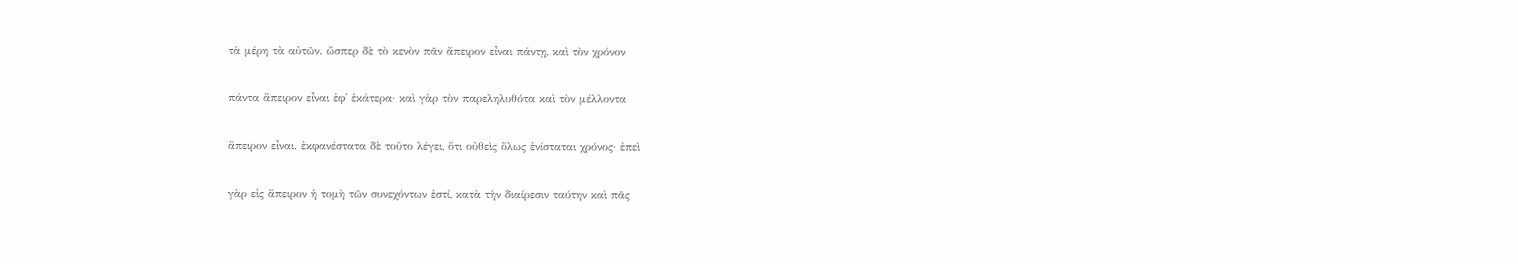τὰ μέρη τὰ αὐτῶν. ὥσπερ δὲ τὸ κενὸν πᾶν ἄπειρον εἶναι πάντῃ, καὶ τὸν χρόνον

πάντα ἄπειρον εἶναι ἐφ' ἑκάτερα· καὶ γὰρ τὸν παρεληλυθότα καὶ τὸν μέλλοντα

ἄπειρον εἶναι. ἐκφανέστατα δὲ τοῦτο λέγει, ὅτι οὐθεὶς ὅλως ἐνίσταται χρόνος· ἐπεὶ

γὰρ εἰς ἄπειρον ἡ τομὴ τῶν συνεχόντων ἐστί, κατὰ τὴν διαίρεσιν ταύτην καὶ πᾶς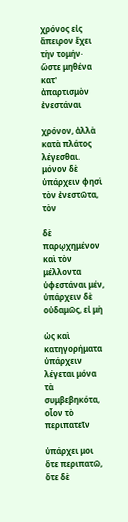χρόνος εἰς ἄπειρον ἔχει τὴν τομήν· ὥστε μηθένα κατ' ἀπαρτισμὸν ἐνεστάναι

χρόνον, ἀλλὰ κατὰ πλάτος λέγεσθαι. μόνον δὲ ὑπάρχειν φησὶ τὸν ἐνεστῶτα, τὸν

δὲ παρῳχημένον καὶ τὸν μέλλοντα ὑφεστάναι μέν, ὑπάρχειν δὲ οὐδαμῶς, εἰ μὴ

ὡς καὶ κατηγορήματα ὑπάρχειν λέγεται μόνα τὰ συμβεβηκότα, οἷον τὸ περιπατεῖν

ὑπάρχει μοι ὅτε περιπατῶ, ὅτε δὲ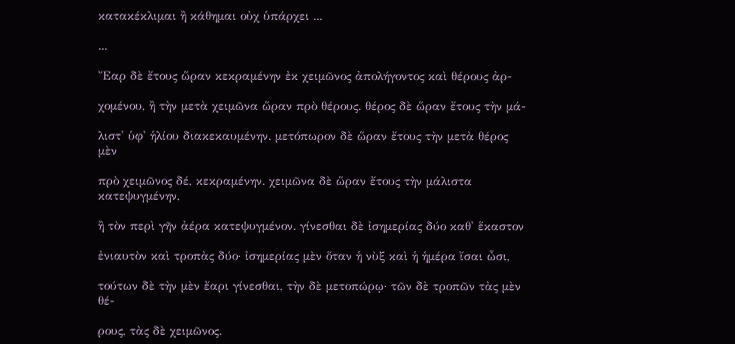κατακέκλιμαι ἢ κάθημαι οὐχ ὑπάρχει ...

...

Ἔαρ δὲ ἔτους ὥραν κεκραμένην ἐκ χειμῶνος ἀπολήγοντος καὶ θέρους ἀρ-

χομένου, ἢ τὴν μετὰ χειμῶνα ὥραν πρὸ θέρους. θέρος δὲ ὥραν ἔτους τὴν μά-

λιστ' ὑφ' ἡλίου διακεκαυμένην. μετόπωρον δὲ ὥραν ἔτους τὴν μετὰ θέρος μὲν

πρὸ χειμῶνος δέ, κεκραμένην. χειμῶνα δὲ ὥραν ἔτους τὴν μάλιστα κατεψυγμένην,

ἢ τὸν περὶ γῆν ἀέρα κατεψυγμένον. γίνεσθαι δὲ ἰσημερίας δύο καθ' ἕκαστον

ἐνιαυτὸν καὶ τροπὰς δύο· ἰσημερίας μὲν ὅταν ἡ νὺξ καὶ ἡ ἡμέρα ἴσαι ὦσι,

τούτων δὲ τὴν μὲν ἔαρι γίνεσθαι, τὴν δὲ μετοπώρῳ· τῶν δὲ τροπῶν τὰς μὲν θέ-

ρους, τὰς δὲ χειμῶνος.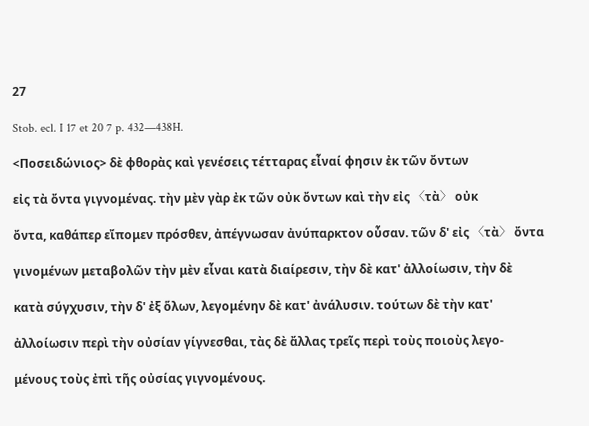27

Stob. ecl. I 17 et 20 7 p. 432—438H.

<Ποσειδώνιος> δὲ φθορὰς καὶ γενέσεις τέτταρας εἶναί φησιν ἐκ τῶν ὄντων

εἰς τὰ ὄντα γιγνομένας. τὴν μὲν γὰρ ἐκ τῶν οὐκ ὄντων καὶ τὴν εἰς 〈τὰ〉 οὐκ

ὄντα, καθάπερ εἴπομεν πρόσθεν, ἀπέγνωσαν ἀνύπαρκτον οὖσαν. τῶν δ' εἰς 〈τὰ〉 ὄντα

γινομένων μεταβολῶν τὴν μὲν εἶναι κατὰ διαίρεσιν, τὴν δὲ κατ' ἀλλοίωσιν, τὴν δὲ

κατὰ σύγχυσιν, τὴν δ' ἐξ ὅλων, λεγομένην δὲ κατ' ἀνάλυσιν. τούτων δὲ τὴν κατ'

ἀλλοίωσιν περὶ τὴν οὐσίαν γίγνεσθαι, τὰς δὲ ἄλλας τρεῖς περὶ τοὺς ποιοὺς λεγο-

μένους τοὺς ἐπὶ τῆς οὐσίας γιγνομένους.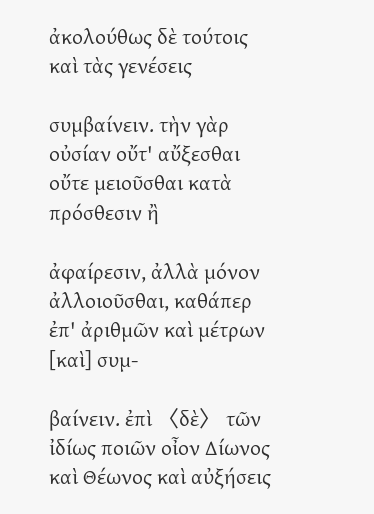ἀκολούθως δὲ τούτοις καὶ τὰς γενέσεις

συμβαίνειν. τὴν γὰρ οὐσίαν οὔτ' αὔξεσθαι οὔτε μειοῦσθαι κατὰ πρόσθεσιν ἢ

ἀφαίρεσιν, ἀλλὰ μόνον ἀλλοιοῦσθαι, καθάπερ ἐπ' ἀριθμῶν καὶ μέτρων [καὶ] συμ-

βαίνειν. ἐπὶ 〈δὲ〉 τῶν ἰδίως ποιῶν οἶον Δίωνος καὶ Θέωνος καὶ αὐξήσεις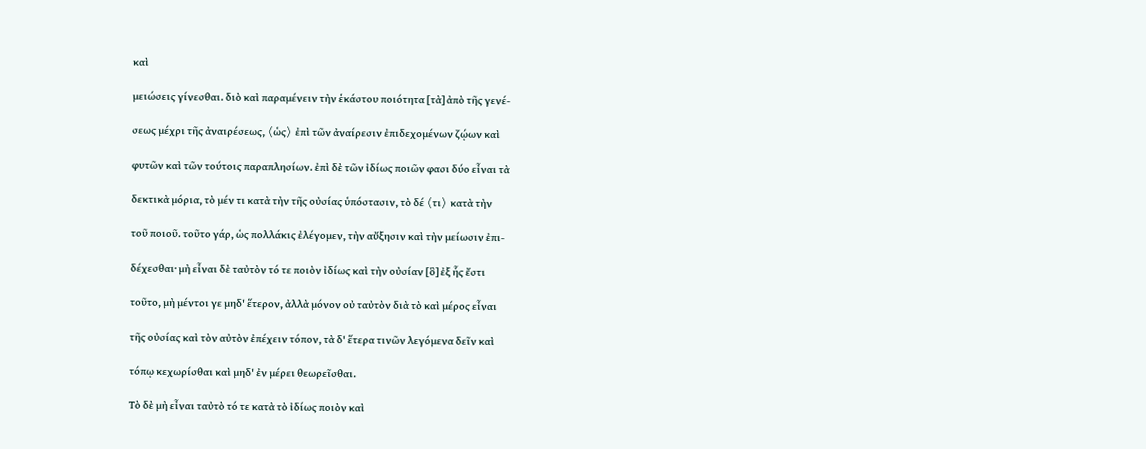καὶ

μειώσεις γίνεσθαι. διὸ καὶ παραμένειν τὴν ἑκάστου ποιότητα [τὰ] ἀπὸ τῆς γενέ-

σεως μέχρι τῆς ἀναιρέσεως, 〈ὡς〉 ἐπὶ τῶν ἀναίρεσιν ἐπιδεχομένων ζῴων καὶ

φυτῶν καὶ τῶν τούτοις παραπλησίων. ἐπὶ δὲ τῶν ἰδίως ποιῶν φασι δύο εἶναι τὰ

δεκτικὰ μόρια, τὸ μέν τι κατὰ τὴν τῆς οὐσίας ὑπόστασιν, τὸ δέ 〈τι〉 κατὰ τὴν

τοῦ ποιοῦ. τοῦτο γάρ, ὡς πολλάκις ἐλέγομεν, τὴν αὔξησιν καὶ τὴν μείωσιν ἐπι-

δέχεσθαι· μὴ εἶναι δὲ ταὐτὸν τό τε ποιὸν ἰδίως καὶ τὴν οὐσίαν [ὃ] ἐξ ἧς ἔστι

τοῦτο, μὴ μέντοι γε μηδ' ἕτερον, ἀλλὰ μόνον οὐ ταὐτὸν διὰ τὸ καὶ μέρος εἶναι

τῆς οὐσίας καὶ τὸν αὐτὸν ἐπέχειν τόπον, τὰ δ' ἕτερα τινῶν λεγόμενα δεῖν καὶ

τόπῳ κεχωρίσθαι καὶ μηδ' ἐν μέρει θεωρεῖσθαι.

Τὸ δὲ μὴ εἶναι ταὐτὸ τό τε κατὰ τὸ ἰδίως ποιὸν καὶ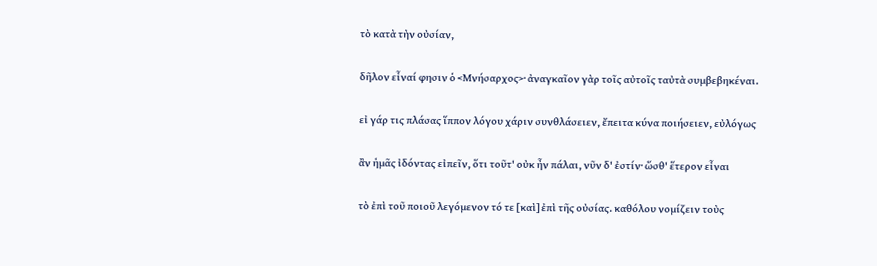τὸ κατὰ τὴν οὐσίαν,

δῆλον εἶναί φησιν ὁ <Μνήσαρχος>· ἀναγκαῖον γὰρ τοῖς αὐτοῖς ταὐτὰ συμβεβηκέναι.

εἰ γάρ τις πλάσας ἵππον λόγου χάριν συνθλάσειεν, ἔπειτα κύνα ποιήσειεν, εὐλόγως

ἂν ἡμᾶς ἰδόντας εἰπεῖν, ὅτι τοῦτ' οὐκ ἦν πάλαι, νῦν δ' ἐστίν· ὥσθ' ἕτερον εἶναι

τὸ ἐπὶ τοῦ ποιοῦ λεγόμενον τό τε [καὶ] ἐπὶ τῆς οὐσίας. καθόλου νομίζειν τοὺς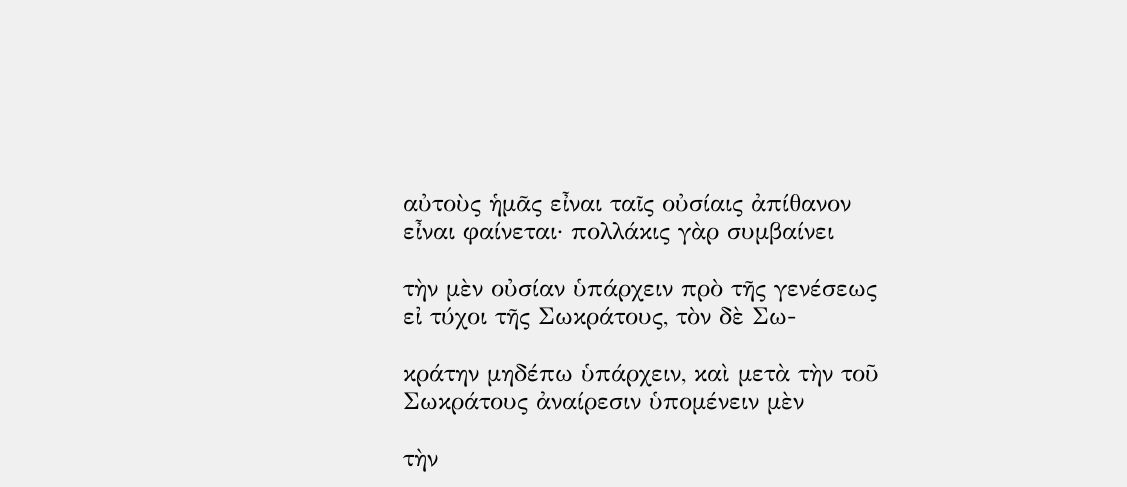αὐτοὺς ἡμᾶς εἶναι ταῖς οὐσίαις ἀπίθανον εἶναι φαίνεται· πολλάκις γὰρ συμβαίνει

τὴν μὲν οὐσίαν ὑπάρχειν πρὸ τῆς γενέσεως εἰ τύχοι τῆς Σωκράτους, τὸν δὲ Σω-

κράτην μηδέπω ὑπάρχειν, καὶ μετὰ τὴν τοῦ Σωκράτους ἀναίρεσιν ὑπομένειν μὲν

τὴν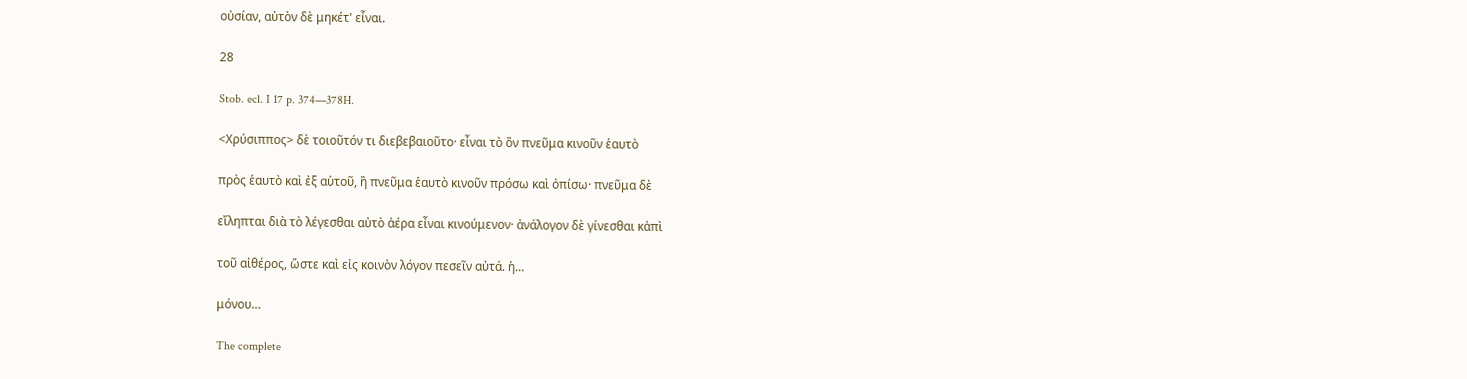οὐσίαν, αὐτὸν δὲ μηκέτ' εἶναι.

28

Stob. ecl. I 17 p. 374—378H.

<Χρύσιππος> δὲ τοιοῦτόν τι διεβεβαιοῦτο· εἶναι τὸ ὂν πνεῦμα κινοῦν ἑαυτὸ

πρὸς ἑαυτὸ καὶ ἐξ αὑτοῦ, ἢ πνεῦμα ἑαυτὸ κινοῦν πρόσω καὶ ὀπίσω· πνεῦμα δὲ

εἴληπται διὰ τὸ λέγεσθαι αὐτὸ ἀέρα εἶναι κινούμενον· ἀνάλογον δὲ γίνεσθαι κἀπὶ

τοῦ αἰθέρος, ὥστε καὶ εἰς κοινὸν λόγον πεσεῖν αὐτά. ἡ…

μόνου…

The complete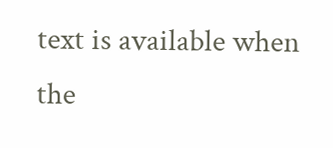text is available when the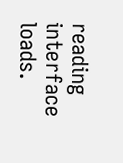reading interface loads.